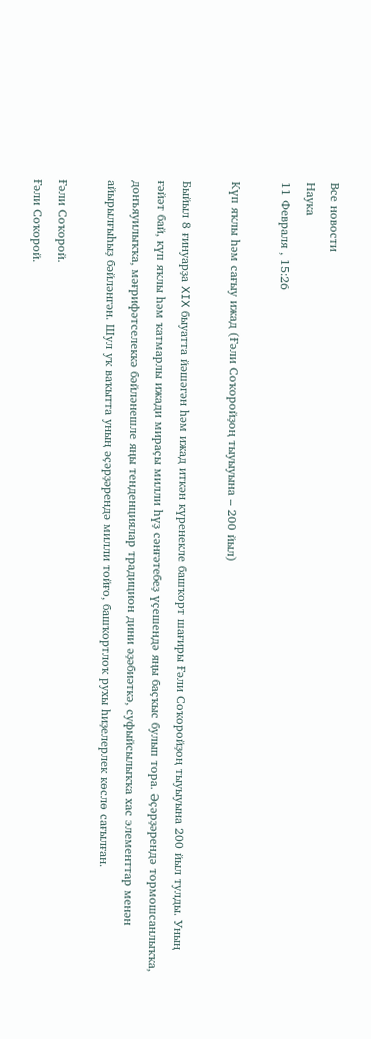Все новости
Наука
11 Февраля , 15:26

Күп яҡлы һәм сағыу ижад (Ғәли Соҡоройҙоң тыуыуына – 200 йыл)

Быйыл 8 ғинуарҙа XIX быуатта йәшәгән һәм ижад иткән күренекле башҡорт шағиры Ғәли Соҡоройҙоң тыуыуына 200 йыл тулды. Уның ғәйәт бай, күп яҡлы һәм ҡатмарлы ижади мираҫы милли һүҙ сәнғәтебеҙ үҫешендә яңы баҫҡыс булып тора. Әҫәрҙәрендә тормошсанлыҡҡа, донъяуилыҡҡа, мәғрифәтселеккә бәйләнешле яңы тенденциялар традицион дини әҙәбиәткә, суфыйсылыҡҡа хас элементтар менән айырылғыһыҙ бәйләнгән. Шул уҡ ваҡытта уның әҫәрҙәрендә милли тойғо, башҡортлоҡ рухы һиҙелерлек көслө сағылған.

Ғәли Соҡорой.
Ғәли Соҡорой.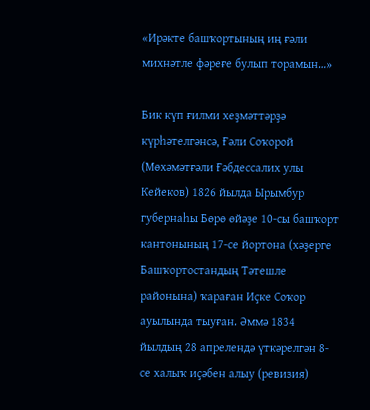«Ирәкте башҡортының иң ғәли михнәтле фәреғе булып торамын…»

Бик күп ғилми хеҙмәттәрҙә күрһәтелгәнсә, Ғәли Соҡорой (Мөхәмәтғәли Ғәбдессалих улы Кейеков) 1826 йылда Ырымбур губернаһы Бөрө өйәҙе 10-сы башҡорт кантонының 17-се йортона (хәҙерге Башҡортостандың Тәтешле районына) ҡараған Иҫке Соҡор ауылында тыуған. Әммә 1834 йылдың 28 апрелендә үткәрелгән 8-се халыҡ иҫәбен алыу (ревизия)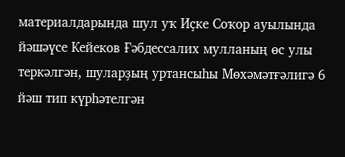материалдарында шул уҡ Иҫке Соҡор ауылында йәшәүсе Кейеков Ғәбдессалих мулланың өс улы теркәлгән, шуларҙың уртансыһы Мөхәмәтғәлигә 6 йәш тип күрһәтелгән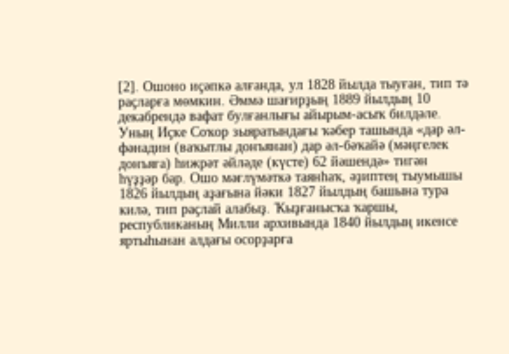[2]. Ошоно иҫәпкә алғанда, ул 1828 йылда тыуған, тип тә раҫларға мөмкин. Әммә шағирҙың 1889 йылдың 10 декабрендә вафат булғанлығы айырым-асыҡ билдәле. Уның Иҫке Соҡор зыяратындағы ҡәбер ташында «дар әл-фәнадин (ваҡытлы донъянан) дар әл-бәҡайә (мәңгелек донъяға) һижрәт әйләде (күсте) 62 йәшендә» тигән һүҙҙәр бар. Ошо мәғлүмәткә таянһаҡ, әҙиптең тыумышы 1826 йылдың аҙағына йәки 1827 йылдың башына тура килә, тип раҫлай алабыҙ. Ҡыҙғанысҡа ҡаршы, республиканың Милли архивында 1840 йылдың икенсе яртыһынан алдағы осорҙарға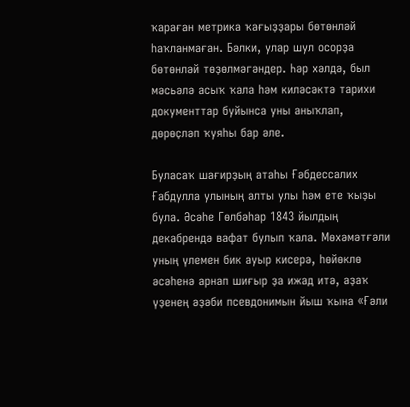ҡараған метрика ҡағыҙҙары бөтөнләй һаҡланмаған. Бәлки, улар шул осорҙа бөтөнләй төҙөлмәгәндер. Һәр хәлдә, был мәсьәлә асыҡ ҡала һәм киләсәктә тарихи документтар буйынса уны аныҡлап, дөрөҫләп ҡуяһы бар әле.

Буласаҡ шағирҙың атаһы Ғәбдессалих Ғабдулла улының алты улы һәм ете ҡыҙы була. Әсәһе Гөлбәһар 1843 йылдың декабрендә вафат булып ҡала. Мөхәмәтғәли уның үлемен бик ауыр кисерә, һөйөклө әсәһенә арнап шиғыр ҙа ижад итә, аҙаҡ үҙенең әҙәби псевдонимын йыш ҡына «Ғәли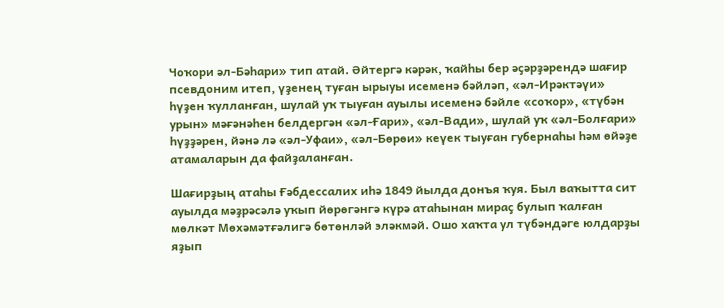Чоҡори әл-Бәһари» тип атай. Әйтергә кәрәк, ҡайһы бер әҫәрҙәрендә шағир псевдоним итеп, үҙенең туған ырыуы исеменә бәйләп, «әл-Ирәктәүи» һүҙен ҡулланған, шулай уҡ тыуған ауылы исеменә бәйле «соҡор», «түбән урын» мәғәнәһен белдергән «әл-Ғари», «әл-Вади», шулай уҡ «әл-Болғари» һүҙҙәрен, йәнә лә «әл-Уфаи», «әл-Бөрөи» кеүек тыуған губернаһы һәм өйәҙе атамаларын да файҙаланған.

Шағирҙың атаһы Ғәбдессалих иһә 1849 йылда донъя ҡуя. Был ваҡытта сит ауылда мәҙрәсәлә уҡып йөрөгәнгә күрә атаһынан мираҫ булып ҡалған мөлкәт Мөхәмәтғәлигә бөтөнләй эләкмәй. Ошо хаҡта ул түбәндәге юлдарҙы яҙып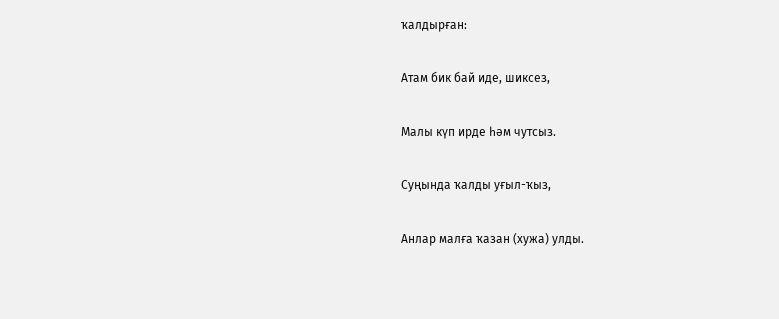ҡалдырған:

Атам бик бай иде, шиксез,

Малы күп ирде һәм чутсыз.

Суңында ҡалды уғыл-ҡыз,

Анлар малға ҡазан (хужа) улды.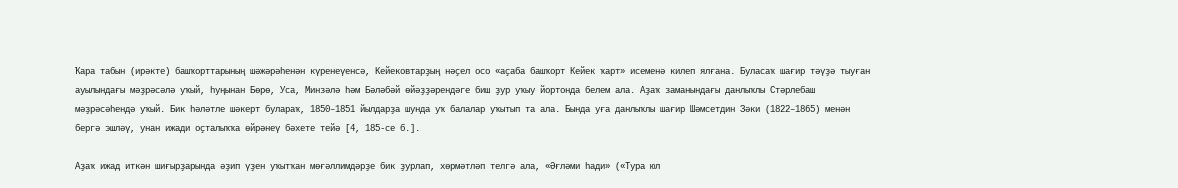Ҡара табын (ирәкте) башҡорттарының шәжәрәһенән күренеүенсә, Кейековтарҙың нәҫел осо «аҫаба башҡорт Кейек ҡарт» исеменә килеп ялғана. Буласаҡ шағир тәүҙә тыуған ауылындағы мәҙрәсәлә уҡый, һуңынан Бөрө, Уса, Минзәлә һәм Бәләбәй өйәҙҙәрендәге биш ҙур уҡыу йортонда белем ала. Аҙаҡ заманындағы данлыҡлы Стәрлебаш мәҙрәсәһендә уҡый. Бик һәләтле шәкерт булараҡ, 1850–1851 йылдарҙа шунда уҡ балалар уҡытып та ала. Бында уға данлыҡлы шағир Шәмсетдин Зәки (1822–1865) менән бергә эшләү, унан ижади оҫталыҡҡа өйрәнеү бәхете тейә [4, 185-се б.].

Аҙаҡ ижад иткән шиғырҙарында әҙип үҙен уҡытҡан мөғәллимдәрҙе бик ҙурлап, хөрмәтләп телгә ала, «Әғләми һади» («Тура юл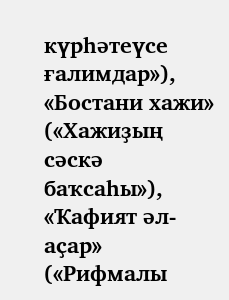күрһәтеүсе ғалимдар»), «Бостани хажи» («Хажиҙың сәскә баҡсаһы»), «Ҡафият әл-аҫар» («Рифмалы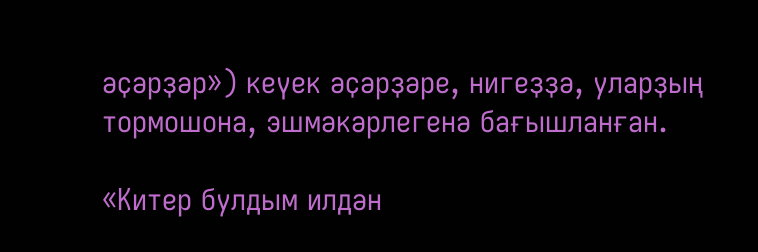әҫәрҙәр») кеүек әҫәрҙәре, нигеҙҙә, уларҙың тормошона, эшмәкәрлегенә бағышланған.

«Китер булдым илдән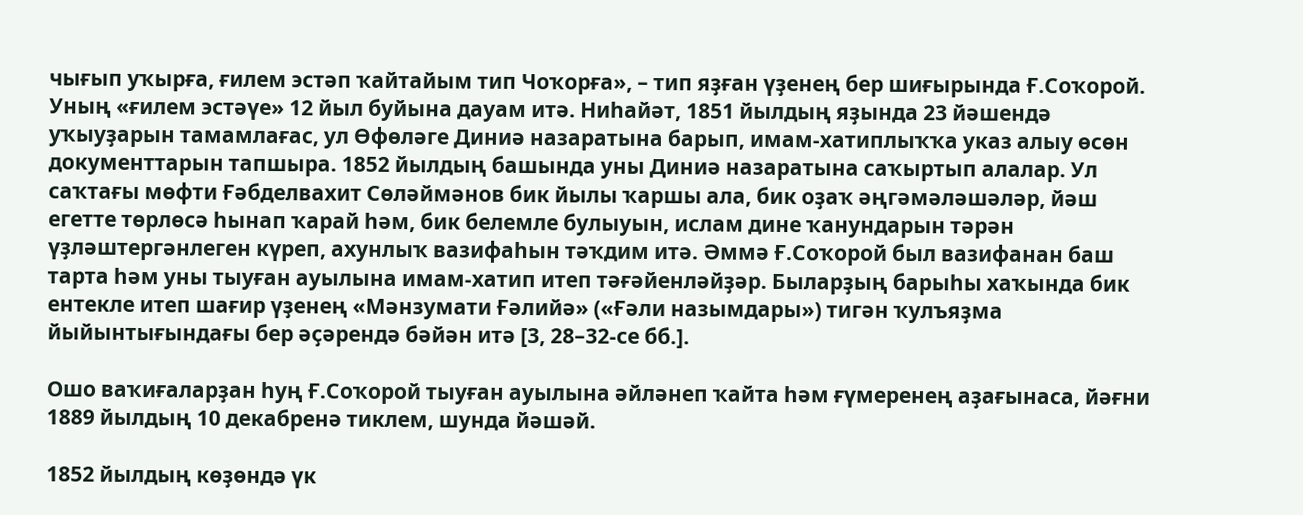чығып уҡырға, ғилем эстәп ҡайтайым тип Чоҡорға», – тип яҙған үҙенең бер шиғырында Ғ.Соҡорой. Уның «ғилем эстәүе» 12 йыл буйына дауам итә. Ниһайәт, 1851 йылдың яҙында 23 йәшендә уҡыуҙарын тамамлағас, ул Өфөләге Диниә назаратына барып, имам-хатиплыҡҡа указ алыу өсөн документтарын тапшыра. 1852 йылдың башында уны Диниә назаратына саҡыртып алалар. Ул саҡтағы мөфти Ғәбделвахит Сөләймәнов бик йылы ҡаршы ала, бик оҙаҡ әңгәмәләшәләр, йәш егетте төрлөсә һынап ҡарай һәм, бик белемле булыуын, ислам дине ҡанундарын тәрән үҙләштергәнлеген күреп, ахунлыҡ вазифаһын тәҡдим итә. Әммә Ғ.Соҡорой был вазифанан баш тарта һәм уны тыуған ауылына имам-хатип итеп тәғәйенләйҙәр. Быларҙың барыһы хаҡында бик ентекле итеп шағир үҙенең «Мәнзумати Ғәлийә» («Ғәли назымдары») тигән ҡулъяҙма йыйынтығындағы бер әҫәрендә бәйән итә [3, 28–32-се бб.].

Ошо ваҡиғаларҙан һуң Ғ.Соҡорой тыуған ауылына әйләнеп ҡайта һәм ғүмеренең аҙағынаса, йәғни 1889 йылдың 10 декабренә тиклем, шунда йәшәй.

1852 йылдың көҙөндә үк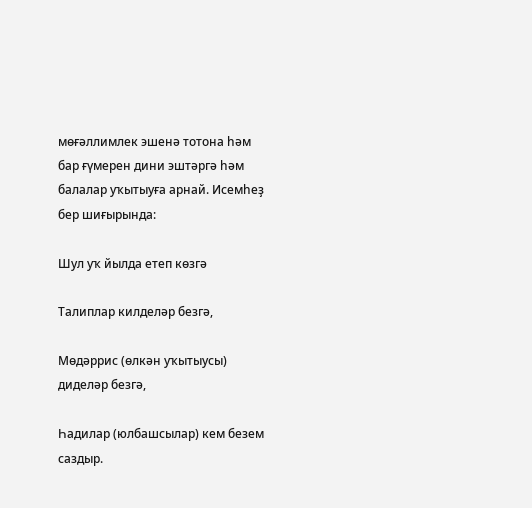мөғәллимлек эшенә тотона һәм бар ғүмерен дини эштәргә һәм балалар уҡытыуға арнай. Исемһеҙ бер шиғырында:

Шул уҡ йылда етеп көзгә

Талиплар килделәр безгә,

Мөдәррис (өлкән уҡытыусы) диделәр безгә,

Һадилар (юлбашсылар) кем безем саздыр.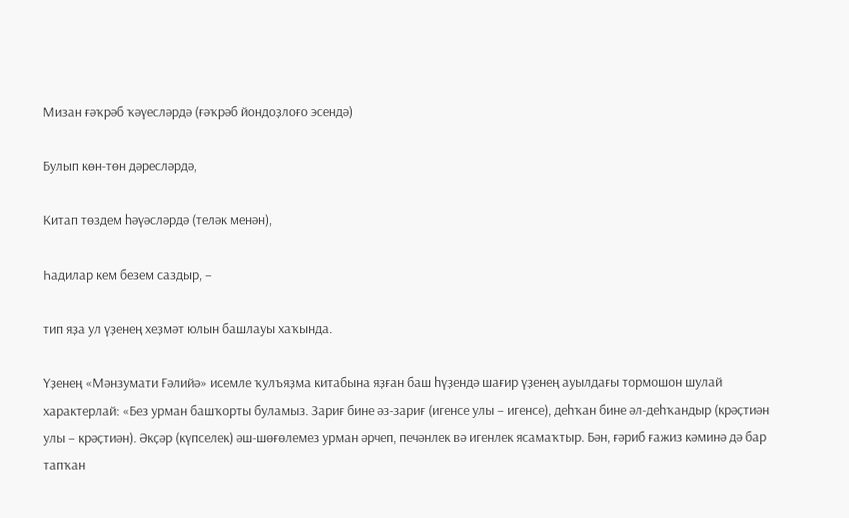Мизан ғәҡрәб ҡәүесләрдә (ғәҡрәб йондоҙлоғо эсендә)

Булып көн-төн дәресләрдә,

Китап төздем һәүәсләрдә (теләк менән),

Һадилар кем безем саздыр, –

тип яҙа ул үҙенең хеҙмәт юлын башлауы хаҡында.

Үҙенең «Мәнзумати Ғәлийә» исемле ҡулъяҙма китабына яҙған баш һүҙендә шағир үҙенең ауылдағы тормошон шулай характерлай: «Без урман башҡорты буламыз. Зариғ бине әз-зариғ (игенсе улы – игенсе), деһҡан бине әл-деһҡандыр (крәҫтиән улы – крәҫтиән). Әкҫәр (күпселек) әш-шөғөлемез урман әрчеп, печәнлек вә игенлек ясамаҡтыр. Бән, ғәриб ғажиз кәминә дә бар тапҡан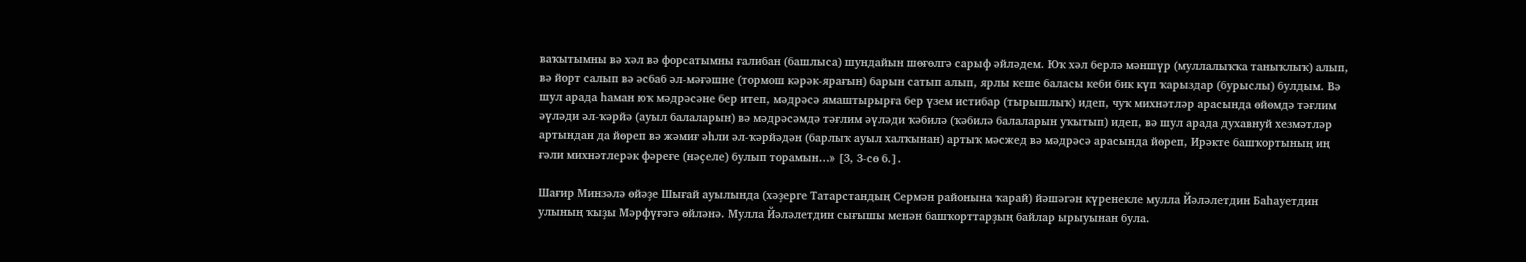ваҡытымны вә хәл вә форсатымны ғалибан (башлыса) шундайын шөғөлгә сарыф әйләдем. Юҡ хәл берлә мәншүр (муллалыҡҡа таныҡлыҡ) алып, вә йорт салып вә әсбаб әл-мәғәшне (тормош кәрәк-ярағын) барын сатып алып, ярлы кеше баласы кеби бик күп ҡарыздар (бурыслы) булдым. Вә шул арада һаман юҡ мәдрәсәне бер итеп, мәдрәсә ямаштырырға бер үзем истибар (тырышлыҡ) идеп, чуҡ михнәтләр арасында өйөмдә тәғлим әүләди әл-ҡәрйә (ауыл балаларын) вә мәдрәсәмдә тәғлим әүләди ҡәбилә (ҡәбилә балаларын уҡытып) идеп, вә шул арада духавнуй хезмәтләр артындан да йөреп вә жәмиғ әһли әл-ҡәрйәдән (барлыҡ ауыл халҡынан) артыҡ мәсжед вә мәдрәсә арасында йөреп, Ирәкте башҡортының иң ғәли михнәтлерәк фәреғе (нәҫеле) булып торамын…» [3, 3-сө б.].

Шағир Минзәлә өйәҙе Шығай ауылында (хәҙерге Татарстандың Сермән районына ҡарай) йәшәгән күренекле мулла Йәләлетдин Баһауетдин улының ҡыҙы Мәрфүғәгә өйләнә. Мулла Йәләлетдин сығышы менән башҡорттарҙың байлар ырыуынан була.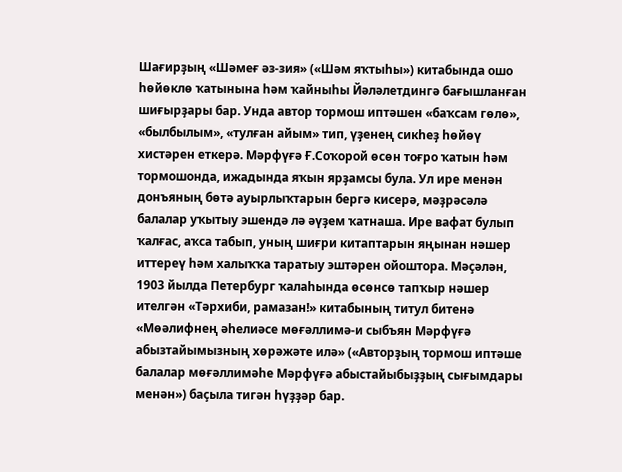Шағирҙың «Шәмеғ әз-зия» («Шәм яҡтыһы») китабында ошо һөйөклө ҡатынына һәм ҡайныһы Йәләлетдингә бағышланған шиғырҙары бар. Унда автор тормош иптәшен «баҡсам гөлө», «былбылым», «тулған айым» тип, үҙенең сикһеҙ һөйөү хистәрен еткерә. Мәрфүғә Ғ.Соҡорой өсөн тоғро ҡатын һәм тормошонда, ижадында яҡын ярҙамсы була. Ул ире менән донъяның бөтә ауырлыҡтарын бергә кисерә, мәҙрәсәлә балалар уҡытыу эшендә лә әүҙем ҡатнаша. Ире вафат булып ҡалғас, аҡса табып, уның шиғри китаптарын яңынан нәшер иттереү һәм халыҡҡа таратыу эштәрен ойоштора. Мәҫәлән, 1903 йылда Петербург ҡалаһында өсөнсө тапҡыр нәшер ителгән «Тәрхиби, рамазан!» китабының титул битенә «Мөәлифнең әһелиәсе мөғәллимә-и сыбъян Мәрфүғә абызтайымызның хөрәжәте илә» («Авторҙың тормош иптәше балалар мөғәллимәһе Мәрфүғә абыстайыбыҙҙың сығымдары менән») баҫыла тигән һүҙҙәр бар.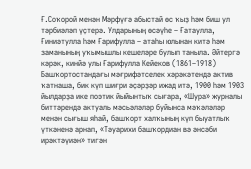Ғ.Соҡорой менән Мәрфүғә абыстай өс ҡыҙ һәм биш ул тәрбиәләп үҫтерә. Улдарының өсәүһе – Ғатаулла, Ғиниәтулла hәм Ғарифулла – атаһы юлынан китә һәм заманының уҡымышлы кешеләре булып таныла. Әйтергә кәрәк, кинйә улы Ғарифулла Кейеков (1861–1918) Башҡортостандағы мәғрифәтселек хәрәкәтендә актив ҡатнаша, бик күп шиғри әҫәрҙәр ижад итә, 1900 һәм 1903 йылдарҙа ике поэтик йыйынтыҡ сығара, «Шура» журналы биттәрендә актуаль мәсьәләләр буйынса мәҡәләләр менән сығыш яһай, башҡорт халҡының күп быуатлыҡ үткәненә арнап, «Тәуарихи башҡордиан вә әнсәби ирәктәүиән» тигән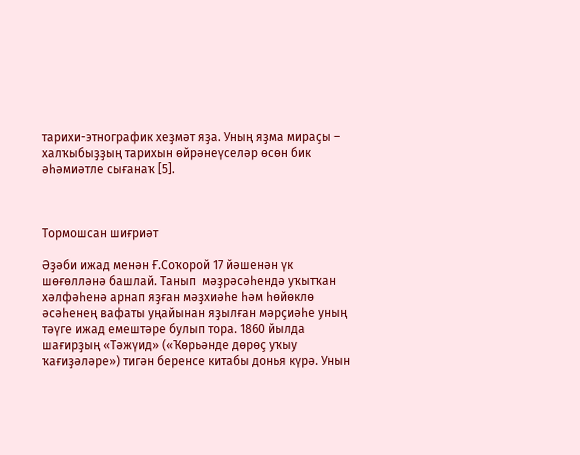тарихи-этнографик хеҙмәт яҙа. Уның яҙма мираҫы – халҡыбыҙҙың тарихын өйрәнеүселәр өсөн бик әһәмиәтле сығанаҡ [5].



Тормошсан шиғриәт

Әҙәби ижад менән Ғ.Соҡорой 17 йәшенән үк шөғөлләнә башлай. Танып  мәҙрәсәһендә уҡытҡан хәлфәһенә арнап яҙған мәҙхиәһе һәм һөйөклө әсәһенең вафаты уңайынан яҙылған мәрҫиәһе уның тәүге ижад емештәре булып тора. 1860 йылда шағирҙың «Тәжүид» («Ҡөрьәнде дөрөҫ уҡыу ҡағиҙәләре») тигән беренсе китабы донья күрә. Унын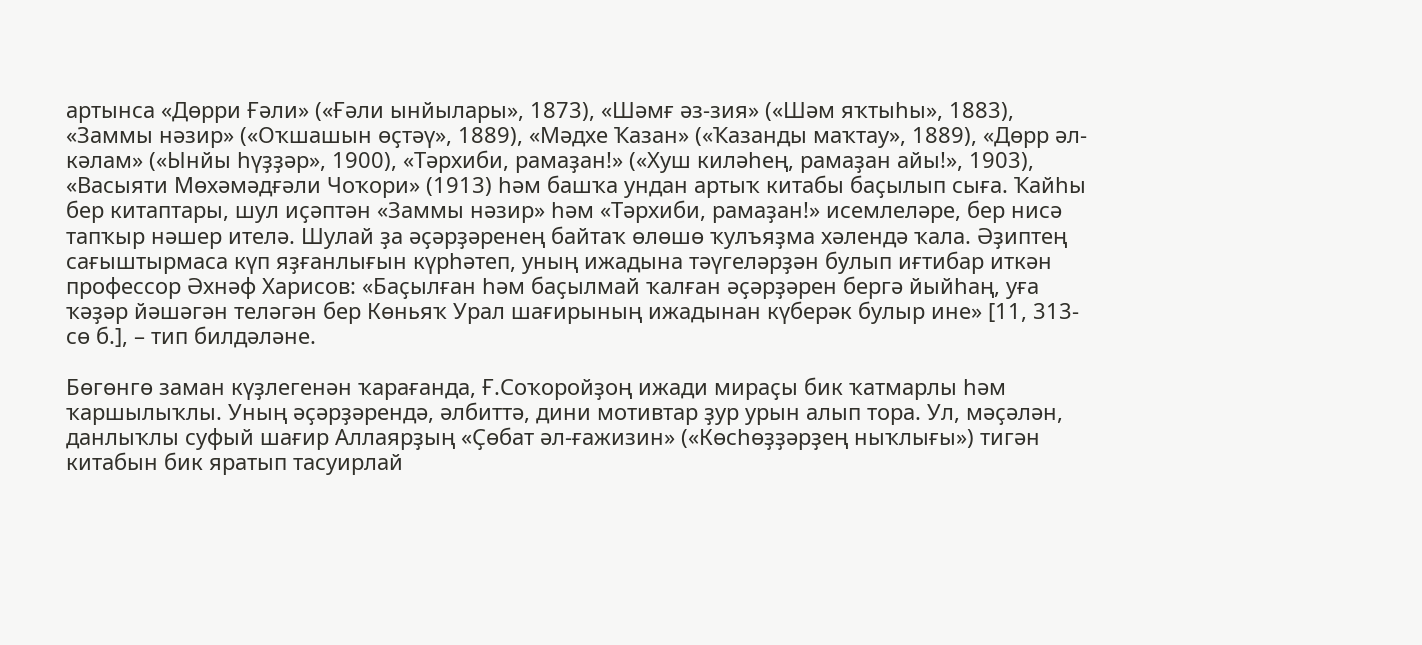артынса «Дөрри Ғәли» («Ғәли ынйылары», 1873), «Шәмғ әз-зия» («Шәм яҡтыһы», 1883), «Заммы нәзир» («Оҡшашын өҫтәү», 1889), «Мәдхе Ҡазан» («Ҡазанды маҡтау», 1889), «Дөрр әл-кәлам» («Ынйы һүҙҙәр», 1900), «Тәрхиби, рамаҙан!» («Хуш киләһең, рамаҙан айы!», 1903), «Васыяти Мөхәмәдғәли Чоҡори» (1913) hәм башҡа ундан артыҡ китабы баҫылып сыға. Ҡайһы бер китаптары, шул иҫәптән «Заммы нәзир» һәм «Тәрхиби, рамаҙан!» исемлеләре, бер нисә тапҡыр нәшер ителә. Шулай ҙа әҫәрҙәренең байтаҡ өлөшө ҡулъяҙма хәлендә ҡала. Әҙиптең сағыштырмаса күп яҙғанлығын күрһәтеп, уның ижадына тәүгеләрҙән булып иғтибар иткән профессор Әхнәф Харисов: «Баҫылған һәм баҫылмай ҡалған әҫәрҙәрен бергә йыйһаң, уға ҡәҙәр йәшәгән теләгән бер Көньяҡ Урал шағирының ижадынан күберәк булыр ине» [11, 313-сө б.], – тип билдәләне.

Бөгөнгө заман күҙлегенән ҡарағанда, Ғ.Соҡоройҙоң ижади мираҫы бик ҡатмарлы һәм ҡаршылыҡлы. Уның әҫәрҙәрендә, әлбиттә, дини мотивтар ҙур урын алып тора. Ул, мәҫәлән, данлыҡлы суфый шағир Аллаярҙың «Ҫөбат әл-ғажизин» («Көсһөҙҙәрҙең ныҡлығы») тигән китабын бик яратып тасуирлай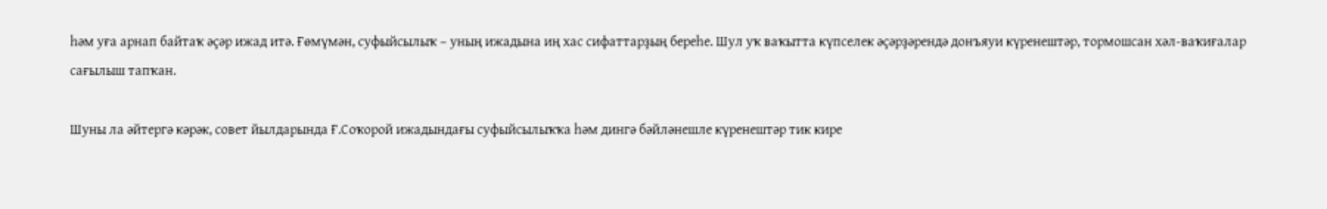һәм уға арнап байтаҡ әҫәр ижад итә. Ғөмүмән, суфыйсылыҡ – уның ижадына иң хас сифаттарҙың береһе. Шул уҡ ваҡытта күпселек әҫәрҙәрендә донъяуи күренештәр, тормошсан хәл-ваҡиғалар сағылыш тапҡан.

Шуны ла әйтергә кәрәк, совет йылдарында Ғ.Соҡорой ижадындағы суфыйсылыҡҡа һәм дингә бәйләнешле күренештәр тик кире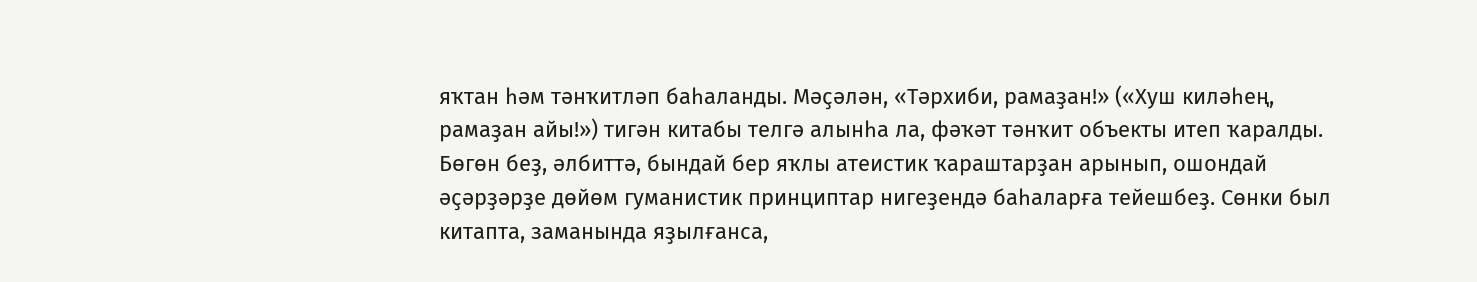яҡтан һәм тәнҡитләп баһаланды. Мәҫәлән, «Тәрхиби, рамаҙан!» («Хуш киләһең, рамаҙан айы!») тигән китабы телгә алынһа ла, фәҡәт тәнҡит объекты итеп ҡаралды. Бөгөн беҙ, әлбиттә, бындай бер яҡлы атеистик ҡараштарҙан арынып, ошондай әҫәрҙәрҙе дөйөм гуманистик принциптар нигеҙендә баһаларға тейешбеҙ. Сөнки был китапта, заманында яҙылғанса,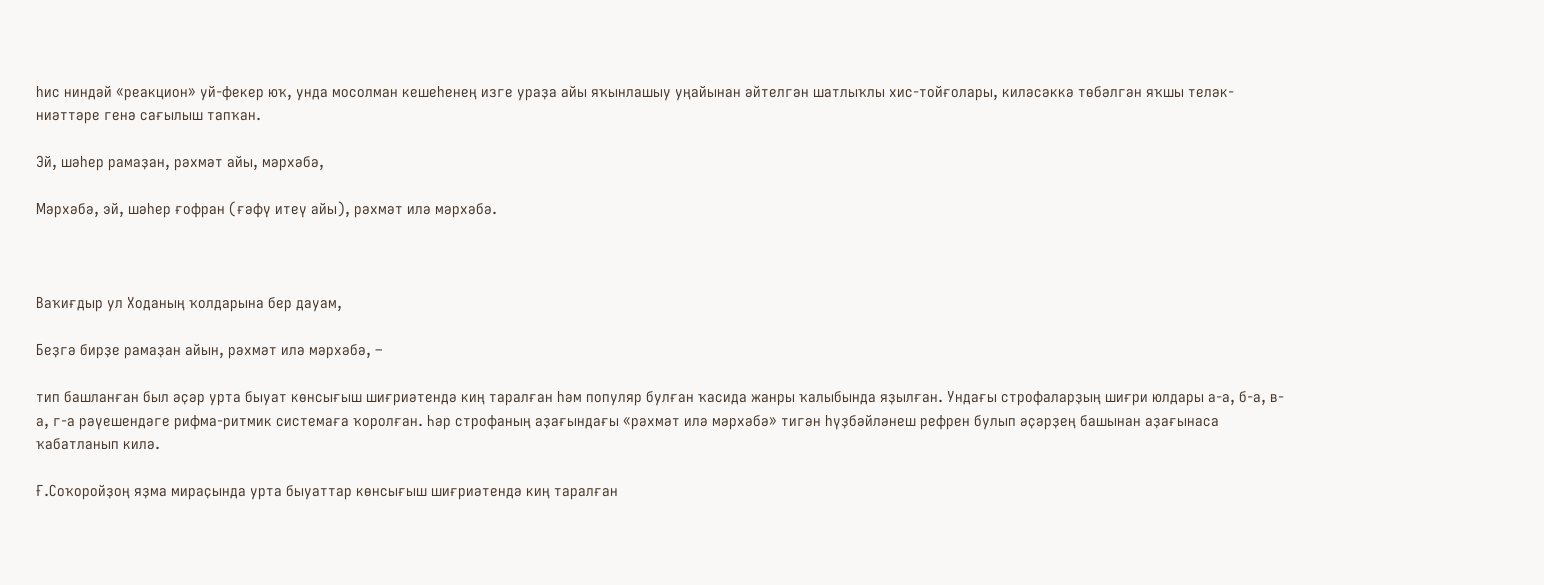һис ниндәй «реакцион» уй-фекер юҡ, унда мосолман кешеһенең изге ураҙа айы яҡынлашыу уңайынан әйтелгән шатлыҡлы хис-тойғолары, киләсәккә төбәлгән яҡшы теләк-ниәттәре генә сағылыш тапҡан.

Эй, шәһер рамаҙан, рәхмәт айы, мәрхәбә,

Мәрхәбә, эй, шәһер ғофран (ғәфү итеү айы), рәхмәт илә мәрхәбә.



Ваҡиғдыр ул Ходаның ҡолдарына бер дауам,

Беҙгә бирҙе рамаҙан айын, рәхмәт илә мәрхәбә, –

тип башланған был әҫәр урта быуат көнсығыш шиғриәтендә киң таралған һәм популяр булған ҡасида жанры ҡалыбында яҙылған. Ундағы строфаларҙың шиғри юлдары а-а, б-а, в-а, г-а рәүешендәге рифма-ритмик системаға ҡоролған. Һәр строфаның аҙағындағы «рәхмәт илә мәрхәбә» тигән һүҙбәйләнеш рефрен булып әҫәрҙең башынан аҙағынаса ҡабатланып килә.

Ғ.Соҡоройҙоң яҙма мираҫында урта быуаттар көнсығыш шиғриәтендә киң таралған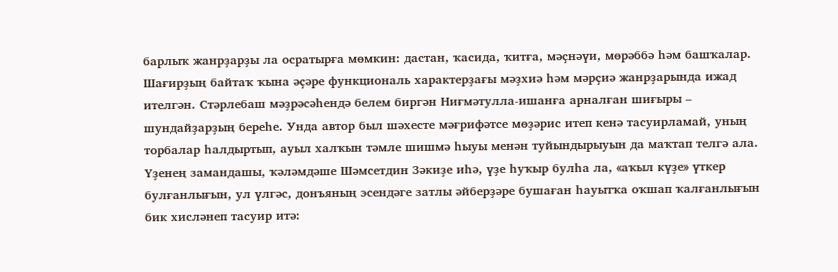барлыҡ жанрҙарҙы ла осратырға мөмкин: дастан, ҡасида, ҡитға, мәҫнәүи, мөрәббә һәм башҡалар. Шағирҙың байтаҡ ҡына әҫәре функциональ характерҙағы мәҙхиә һәм мәрҫиә жанрҙарында ижад ителгән. Стәрлебаш мәҙрәсәһендә белем биргән Ниғмәтулла-ишанға арналған шиғыры – шундайҙарҙың береһе. Унда автор был шәхесте мәғрифәтсе мөҙәрис итеп кенә тасуирламай, уның торбалар һалдыртып, ауыл халҡын тәмле шишмә һыуы менән туйындырыуын да маҡтап телгә ала. Үҙенең замандашы, ҡәләмдәше Шәмсетдин Зәкиҙе иһә, үҙе һуҡыр булһа ла, «аҡыл күҙе» үткер булғанлығын, ул үлгәс, донъяның эсендәге затлы әйберҙәре бушаған һауытҡа оҡшап ҡалғанлығын бик хисләнеп тасуир итә: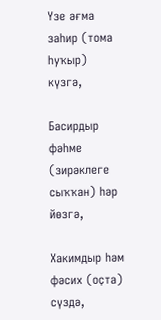Үзе әғма заһир (тома һуҡыр) күзгә,

Басирдыр фәһме (зирәклеге сыҡҡан) һәр йөзгә,

Хакимдыр һәм фәсих (оҫта) сүздә,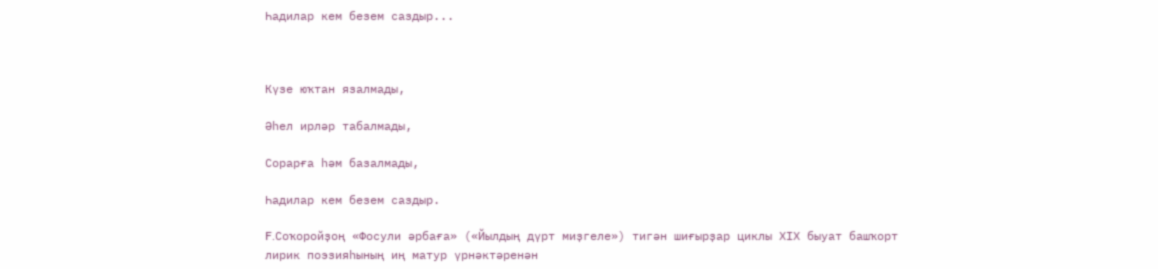Һадилар кем безем саздыр...



Күзе юҡтан язалмады,

Әһел ирләр табалмады,

Сорарға һәм базалмады,

Һадилар кем безем саздыр.

F.Соҡоройҙоң «Фосули әрбаға» («Йылдың дүрт миҙгеле») тигән шиғырҙар циклы ХIХ быуат башҡорт лирик поэзияһының иң матур үрнәктәренән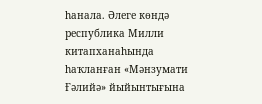һанала. Әлеге көндә республика Милли китапханаһында һаҡланған «Мәнзумати Ғәлийә» йыйынтығына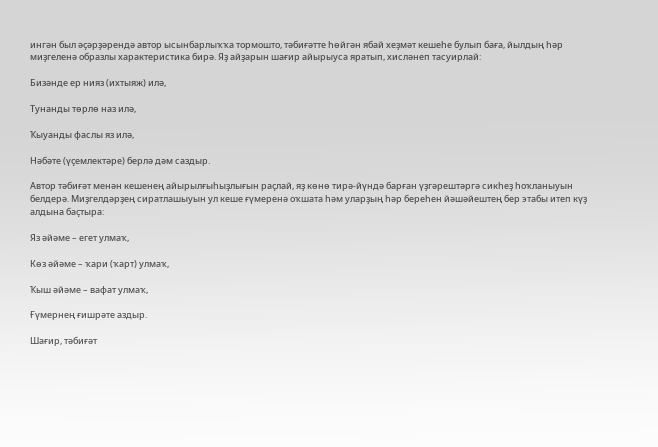ингән был әҫәрҙәрендә автор ысынбарлыҡҡа тормошто, тәбиғәтте һөйгән ябай хеҙмәт кешеһе булып баға, йылдың һәр миҙгеленә образлы характеристика бирә. Яҙ айҙарын шағир айырыуса яратып, хисләнеп тасуирлай:

Бизәнде ер нияз (ихтыяж) илә,

Тунанды төрлө наз илә,

Ҡыуанды фаслы яз илә,

Нәбәте (үҫемлектәре) берлә дәм саздыр.

Автор тәбиғәт менән кешенең айырылғыһыҙлығын раҫлай, яҙ көнө тирә-йүндә барған үҙгәрештәргә сикһеҙ һоҡланыуын белдерә. Миҙгелдәрҙең сиратлашыуын ул кеше ғүмеренә оҡшата һәм уларҙың һәр береһен йәшәйештең бер этабы итеп күҙ алдына баҫтыра:

Яз әйәме – егет улмаҡ,

Көз әйәме – ҡари (ҡарт) улмаҡ,

Ҡыш әйәме – вафат улмаҡ,

Ғүмернең ғишрәте аздыр.

Шағир, тәбиғәт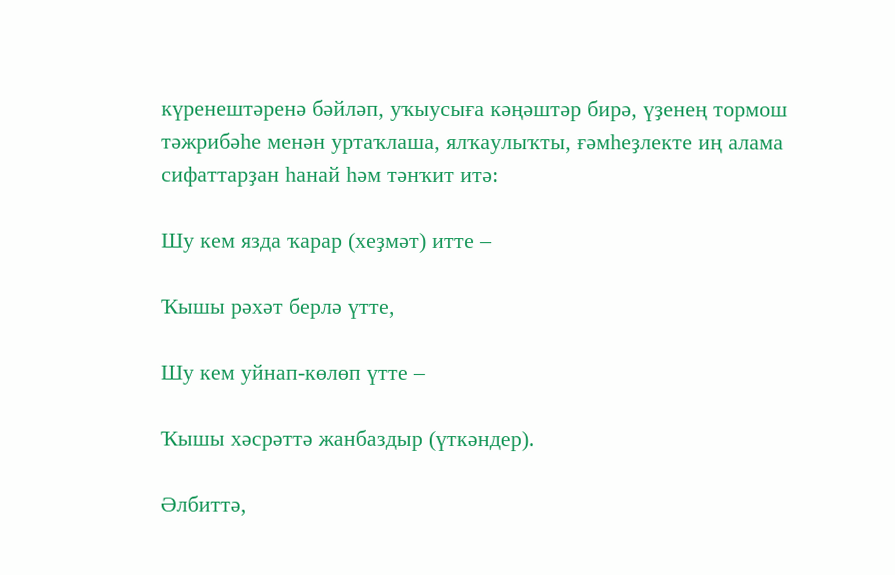күренештәренә бәйләп, уҡыусыға кәңәштәр бирә, үҙенең тормош тәжрибәһе менән уртаҡлаша, ялҡаулыҡты, ғәмһеҙлекте иң алама сифаттарҙан һанай һәм тәнҡит итә:

Шу кем язда ҡарар (хеҙмәт) итте –

Ҡышы рәхәт берлә үтте,

Шу кем уйнап-көлөп үтте –

Ҡышы хәсрәттә жанбаздыр (үткәндер).

Әлбиттә,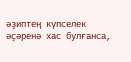әҙиптең күпселек әҫәренә хас булғанса,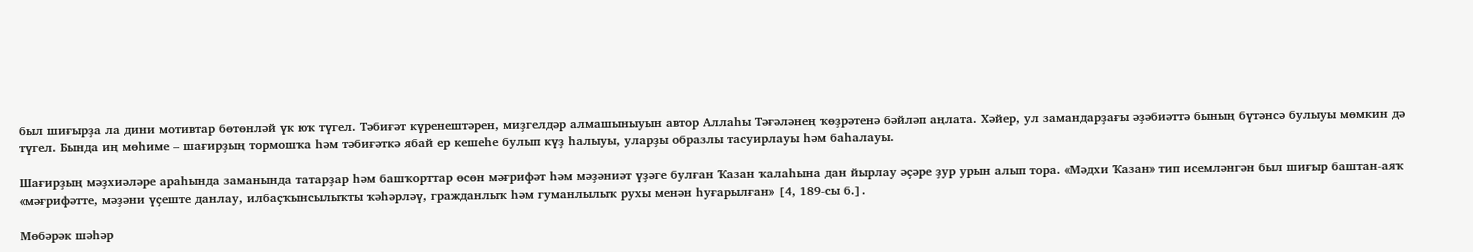был шиғырҙа ла дини мотивтар бөтөнләй үк юҡ түгел. Тәбиғәт күренештәрен, миҙгелдәр алмашыныуын автор Аллаһы Тәғәләнең ҡөҙрәтенә бәйләп аңлата. Хәйер, ул замандарҙағы әҙәбиәттә бының бүтәнсә булыуы мөмкин дә түгел. Бында иң мөһиме – шағирҙың тормошҡа һәм тәбиғәткә ябай ер кешеһе булып күҙ һалыуы, уларҙы образлы тасуирлауы һәм баһалауы.

Шағирҙың мәҙхиәләре араһында заманында татарҙар һәм башҡорттар өсөн мәғрифәт һәм мәҙәниәт үҙәге булған Ҡазан ҡалаһына дан йырлау әҫәре ҙур урын алып тора. «Мәдхи Ҡазан» тип исемләнгән был шиғыр баштан-аяҡ «мәғрифәтте, мәҙәни үҫеште данлау, илбаҫҡынсылыҡты ҡәһәрләү, гражданлыҡ һәм гуманлылыҡ рухы менән һуғарылған» [4, 189-сы б.].

Мөбәрәк шәһәр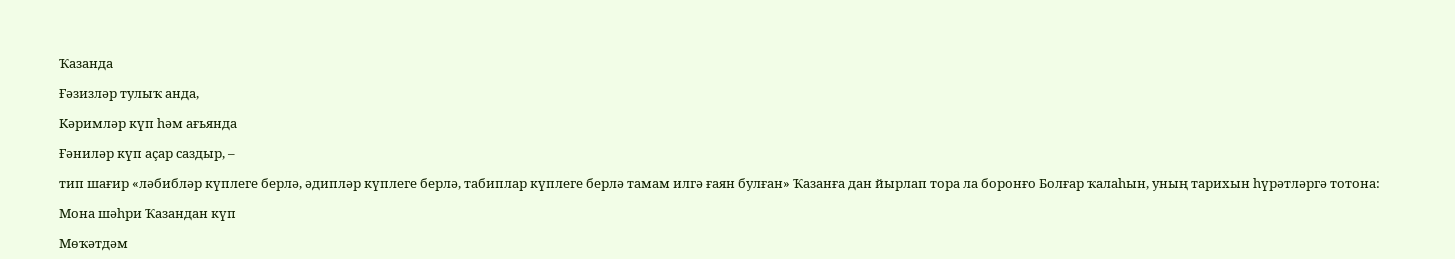Ҡазанда

Ғәзизләр тулыҡ анда,

Кәримләр күп һәм ағьянда

Ғәниләр күп аҫар саздыр, –

тип шағир «ләбибләр күплеге берлә, әдипләр күплеге берлә, табиплар күплеге берлә тамам илгә ғаян булған» Ҡазанға дан йырлап тора ла боронғо Болғар ҡалаһын, уның тарихын һүрәтләргә тотона:

Мона шәһри Ҡазандан күп

Мөҡәтдәм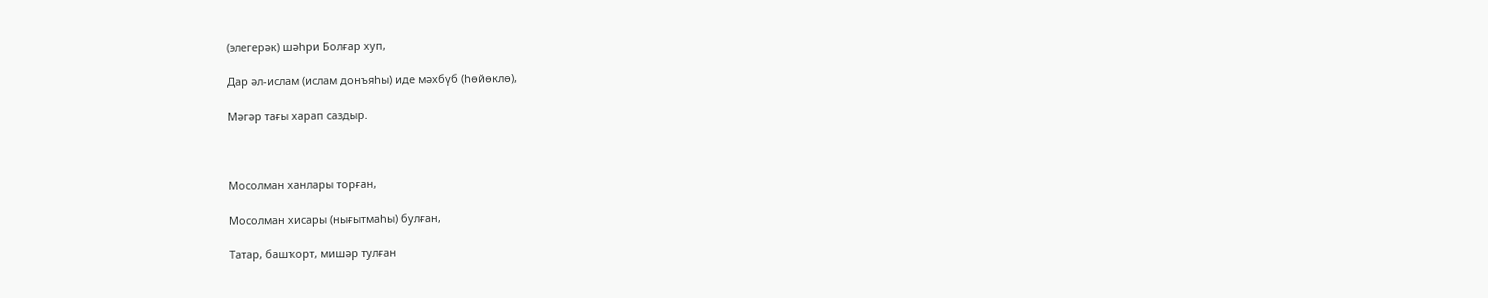(элегерәк) шәһри Болғар хуп,

Дар әл-ислам (ислам донъяһы) иде мәхбүб (һөйөклө),

Мәгәр тағы харап саздыр.



Мосолман ханлары торған,

Мосолман хисары (нығытмаһы) булған,

Татар, башҡорт, мишәр тулған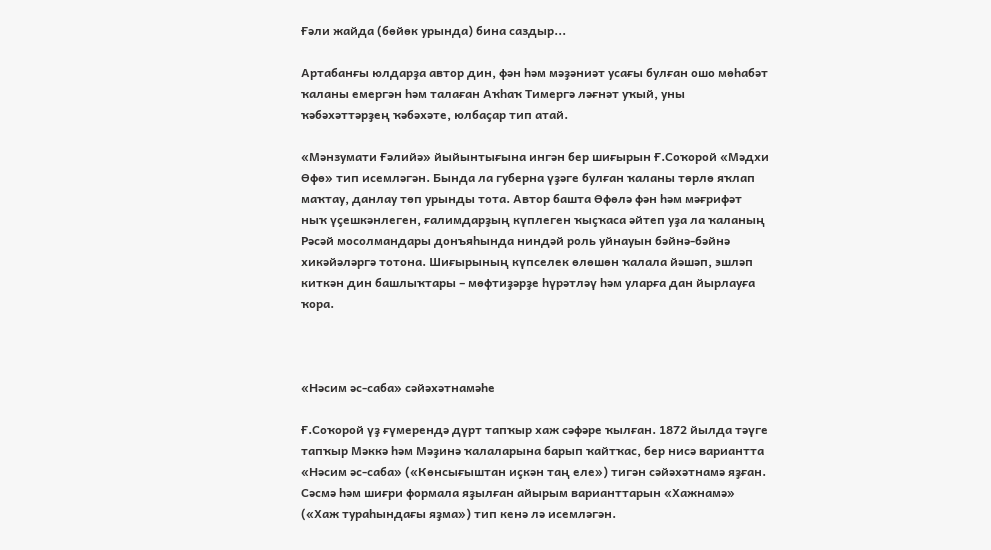Ғәли жайда (бөйөк урында) бина саздыр...

Артабанғы юлдарҙа автор дин, фән һәм мәҙәниәт усағы булған ошо мөһабәт ҡаланы емергән һәм талаған Аҡһаҡ Тимергә ләғнәт уҡый, уны ҡәбәхәттәрҙең ҡәбәхәте, юлбаҫар тип атай.

«Мәнзумати Ғәлийә» йыйынтығына ингән бер шиғырын Ғ.Соҡорой «Мәдхи Өфө» тип исемләгән. Бында ла губерна үҙәге булған ҡаланы төрлө яҡлап маҡтау, данлау төп урынды тота. Автор башта Өфөлә фән һәм мәғрифәт ныҡ үҫешкәнлеген, ғалимдарҙың күплеген ҡыҫҡаса әйтеп уҙа ла ҡаланың Рәсәй мосолмандары донъяһында ниндәй роль уйнауын бәйнә-бәйнә хикәйәләргә тотона. Шиғырының күпселек өлөшөн ҡалала йәшәп, эшләп киткән дин башлыҡтары – мөфтиҙәрҙе һүрәтләү һәм уларға дан йырлауға ҡора.



«Нәсим әс-саба» сәйәхәтнамәһе

Ғ.Соҡорой үҙ ғүмерендә дүрт тапҡыр хаж сәфәре ҡылған. 1872 йылда тәүге тапҡыр Мәккә һәм Мәҙинә ҡалаларына барып ҡайтҡас, бер нисә вариантта «Нәсим әс-саба» («Көнсығыштан иҫкән таң еле») тигән сәйәхәтнамә яҙған. Сәсмә һәм шиғри формала яҙылған айырым варианттарын «Хажнамә» («Хаж тураһындағы яҙма») тип кенә лә исемләгән.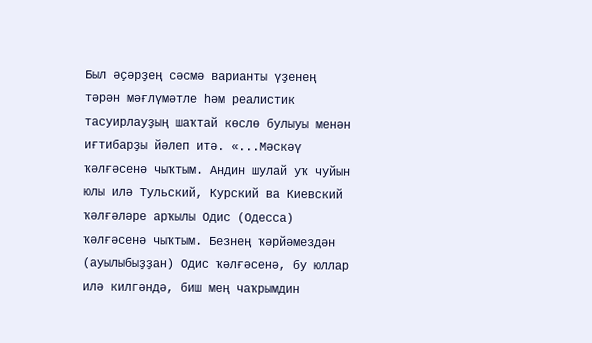Был әҫәрҙең сәсмә варианты үҙенең тәрән мәғлүмәтле һәм реалистик тасуирлауҙың шаҡтай көслө булыуы менән иғтибарҙы йәлеп итә. «...Мәскәү ҡәлғәсенә чыҡтым. Андин шулай уҡ чуйын юлы илә Тульский, Курский ва Киевский ҡәлғәләре арҡылы Одис (Одесса) ҡәлғәсенә чыҡтым. Безнең ҡәрйәмездән (ауылыбыҙҙан) Одис ҡәлғәсенә, бу юллар илә килгәндә, биш мең чаҡрымдин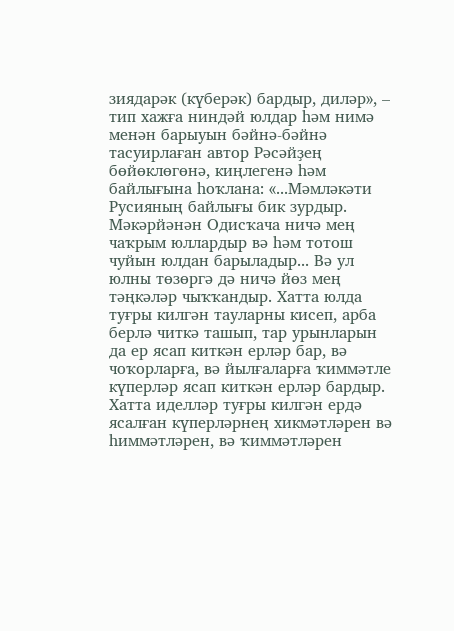зиядарәк (күберәк) бардыр, диләр», – тип хажға ниндәй юлдар һәм нимә менән барыуын бәйнә-бәйнә тасуирлаған автор Рәсәйҙең бөйөклөгөнә, киңлегенә һәм байлығына һоҡлана: «...Мәмләкәти Русияның байлығы бик зурдыр. Мәкәрйәнән Одисҡача ничә мең чаҡрым юллардыр вә һәм тотош чуйын юлдан барыладыр... Вә ул юлны төзөргә дә ничә йөз мең тәңкәләр чыҡҡандыр. Хатта юлда туғры килгән тауларны кисеп, арба берлә читкә ташып, тар урынларын да ер ясап киткән ерләр бар, вә чоҡорларға, вә йылғаларғa ҡиммәтле күперләр ясап киткән ерләр бардыр. Хатта иделләр туғры килгән ердә ясалған күперләрнең хикмәтләрен вә һиммәтләрен, вә ҡиммәтләрен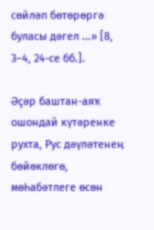сөйләп бөтөрөргә буласы дәгел ...» [8, 3–4, 24-се бб.].

Әҫәр баштан-аяҡ ошондай күтәренке рухта, Рус дәүләтенең бөйөклөгө, мөһабәтлеге өсөн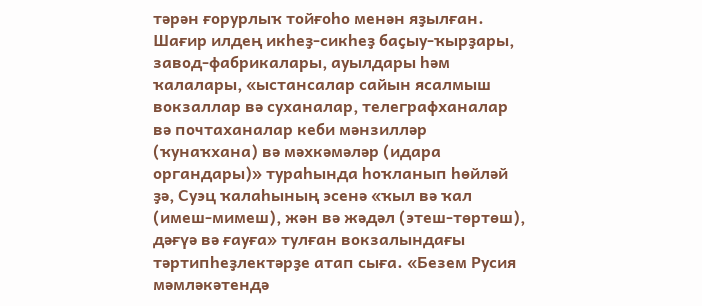тәрән ғорурлыҡ тойғоһо менән яҙылған. Шағир илдең икһеҙ-сикһеҙ баҫыу-ҡырҙары, завод-фабрикалары, ауылдары һәм ҡалалары, «ыстансалар сайын ясалмыш вокзаллар вә суханалар, телеграфханалар вә почтаханалар кеби мәнзилләр (ҡунаҡхана) вә мәхкәмәләр (идара органдары)» тураһында һоҡланып һөйләй ҙә, Суэц ҡалаһының эсенә «ҡыл вә ҡал (имеш-мимеш), жән вә жәдәл (этеш-төртөш), дәғүә вә ғауға» тулған вокзалындағы тәртипһеҙлектәрҙе атап сыға. «Безем Русия мәмләкәтендә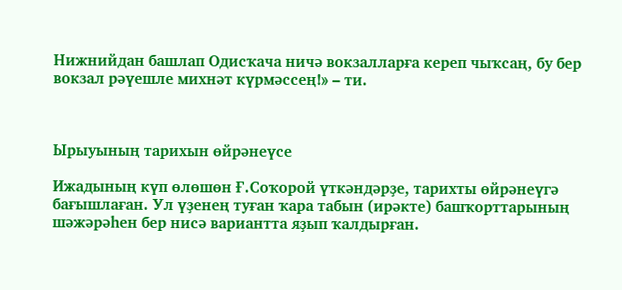Нижнийдан башлап Одисҡача ничә вокзалларға кереп чыҡсаң, бу бер вокзал рәүешле михнәт күрмәссең!» – ти.



Ырыуының тарихын өйрәнеүсе

Ижадының күп өлөшөн Ғ.Соҡорой үткәндәрҙе, тарихты өйрәнеүгә бағышлаған. Ул үҙенең туған ҡара табын (ирәкте) башҡорттарының шәжәрәһен бер нисә вариантта яҙып ҡалдырған.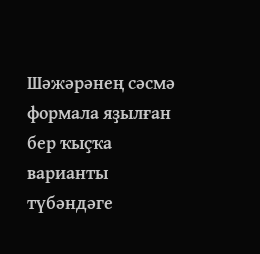Шәжәрәнең сәсмә формала яҙылған бер ҡыҫҡа варианты түбәндәге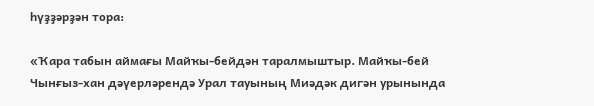һүҙҙәрҙән тора:

«Ҡара табын аймағы Майҡы-бейдән таралмыштыр. Майҡы-бей Чынғыз-хан дәүерләрендә Урал тауының Миәдәк дигән урынында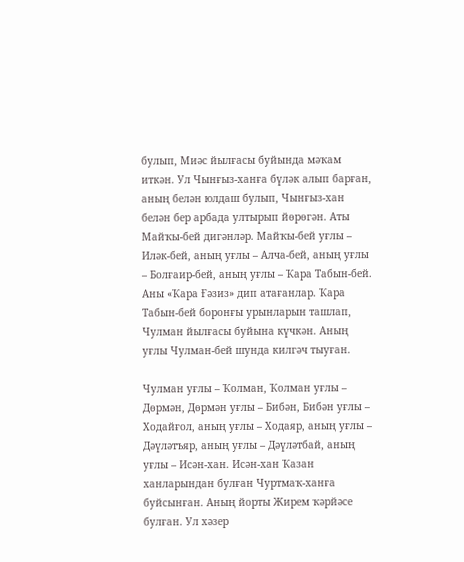булып, Миәс йылғасы буйында мәҡам иткән. Ул Чынғыз-ханға бүләк алып барған, аның белән юлдаш булып, Чынғыз-хан белән бер арбада ултырып йөрөгән. Аты Майҡы-бей дигәнләр. Майҡы-бей уғлы – Иләк-бей, аның уғлы – Алча-бей, аның уғлы – Болғаир-бей, аның уғлы – Ҡара Табын-бей. Аны «Ҡара Ғәзиз» дип атағанлар. Ҡара Табын-бей боронғы урынларын ташлап, Чулман йылғасы буйына күчкән. Аның уғлы Чулман-бей шунда килгәч тыуған.

Чулман уғлы – Ҡолман, Ҡолман уғлы – Дөрмән, Дөрмән уғлы – Бибән, Бибән уғлы – Ходайғол, аның уғлы – Ходаяр, аның уғлы – Дәүләтъяр, аның уғлы – Дәүләтбай, аның уғлы – Исән-хан. Исән-хан Ҡазан ханларындан булған Чуртмаҡ-ханға буйсынған. Аның йорты Жирем ҡәрйәсе булған. Ул хәзер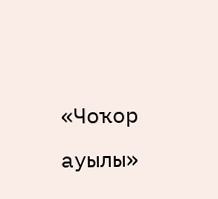«Чоҡор ауылы»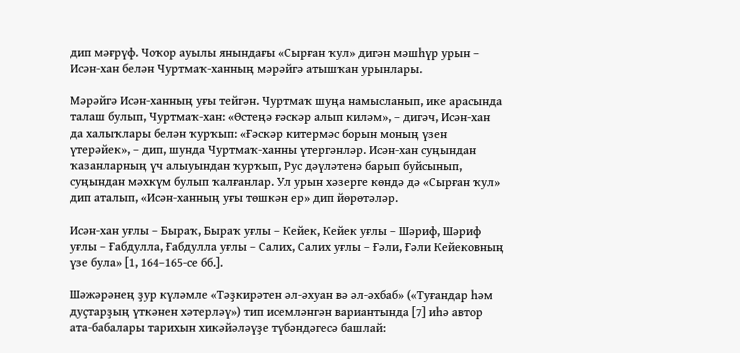дип мәғрүф. Чоҡор ауылы янындағы «Сырған ҡул» дигән мәшһүр урын – Исән-хан белән Чуртмаҡ-ханның мәрәйгә атышҡан урынлары.

Мәрәйгә Исән-ханның уғы тейгән. Чуртмаҡ шуңа намысланып, ике арасында талаш булып, Чуртмаҡ-хан: «Өстеңә ғәскәр алып киләм», – дигәч, Исән-хан да халыҡлары белән ҡурҡып: «Ғәскәр китермәс борын моның үзен үтерәйек», – дип, шунда Чуртмаҡ-ханны үтергәнләр. Исән-хан суңындан ҡазанларның үч алыуындан ҡурҡып, Рус дәүләтенә барып буйсынып, суңындан мәхкүм булып ҡалғанлар. Ул урын хәзерге көндә дә «Сырған ҡул» дип аталып, «Исән-ханның уғы төшкән ер» дип йөрөтәләр.

Исән-хан уғлы – Быраҡ, Быраҡ уғлы – Кейек, Кейек уғлы – Шәриф, Шәриф уғлы – Ғабдулла, Ғабдулла уғлы – Салих, Салих уғлы – Ғәли, Ғәли Кейековның үзе була» [1, 164–165-се бб.].

Шәжәрәнең ҙур күләмле «Тәҙкирәтен әл-әхуан вә әл-әхбаб» («Туғандар һәм дуҫтарҙың үткәнен хәтерләү») тип исемләнгән вариантында [7] иһә автор ата-бабалары тарихын хикәйәләүҙе түбәндәгесә башлай: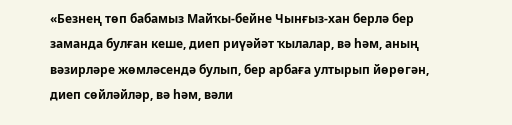«Безнең төп бабамыз Майҡы-бейне Чынғыз-хан берлә бер заманда булған кеше, диеп риүәйәт ҡылалар, вә һәм, аның вәзирләре жөмләсендә булып, бер арбаға ултырып йөрөгән, диеп сөйләйләр, вә һәм, вәли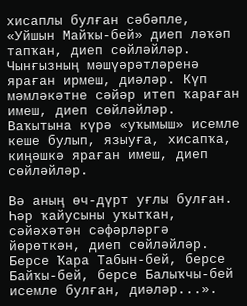хисаплы булған сәбәпле, «Уйшын Майҡы-бей» диеп ләҡәп тапҡан, диеп сөйләйләр. Чынғызның мәшүәрәтләренә яраған ирмеш, диәләр. Күп мәмләкәтне сәйәр итеп ҡараған имеш, диеп сөйләйләр. Ваҡытына күрә «уҡымыш» исемле кеше булып, языуға, хисапҡа, киңәшкә яраған имеш, диеп сөйләйләр.

Вә аның өч-дүрт уғлы булған. Һәр ҡайусыны уҡытҡан, сәйәхәтән сәфәрләргә йөрөткән, диеп сөйләйләр. Берсе Ҡара Табын-бей, берсе Байҡы-бей, берсе Балыҡчы-бей исемле булған, диәләр...».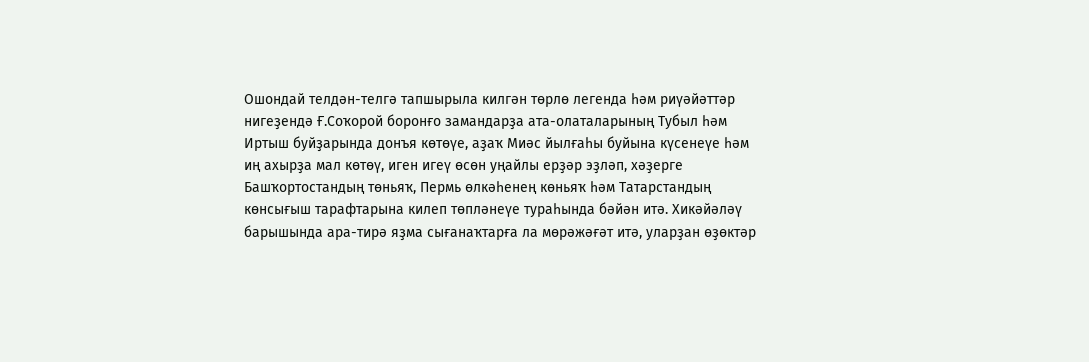Ошондай телдән-телгә тапшырыла килгән төрлө легенда һәм риүәйәттәр нигеҙендә Ғ.Соҡорой боронғо замандарҙа ата-олаталарының Тубыл һәм Иртыш буйҙарында донъя көтөүе, аҙаҡ Миәс йылғаһы буйына күсенеүе һәм иң ахырҙа мал көтөү, иген игеү өсөн уңайлы ерҙәр эҙләп, хәҙерге Башҡортостандың төньяҡ, Пермь өлкәһенең көньяҡ һәм Татарстандың көнсығыш тарафтарына килеп төпләнеүе тураһында бәйән итә. Хикәйәләү барышында ара-тирә яҙма сығанаҡтарға ла мөрәжәғәт итә, уларҙан өҙөктәр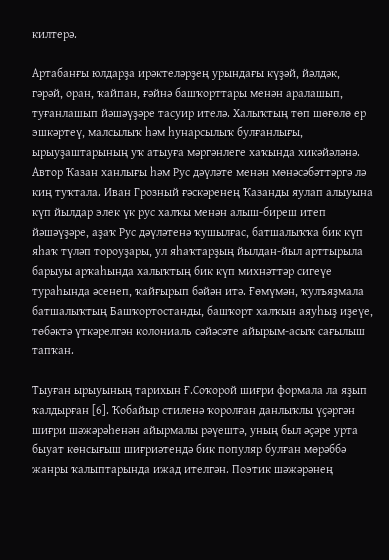килтерә.

Артабанғы юлдарҙа ирәктеләрҙең урындағы күҙәй, йәлдәк, гәрәй, оран, ҡайпан, ғәйнә башҡорттары менән аралашып, туғанлашып йәшәүҙәре тасуир ителә. Халыҡтың төп шөғөлө ер эшкәртеү, малсылыҡ һәм һунарсылыҡ булғанлығы, ырыуҙаштарының уҡ атыуға мәргәнлеге хаҡында хикәйәләнә. Автор Ҡазан ханлығы һәм Рус дәүләте менән мөнәсәбәттәргә лә киң туҡтала. Иван Грозный ғәскәренең Ҡазанды яулап алыуына күп йылдар элек үк рус халҡы менән алыш-биреш итеп йәшәүҙәре, аҙаҡ Рус дәүләтенә ҡушылғас, батшалыҡҡа бик күп яһаҡ түләп тороуҙары, ул яһаҡтарҙың йылдан-йыл арттырыла барыуы арҡаһында халыҡтың бик күп михнәттәр сигеүе тураһында әсенеп, ҡайғырып бәйән итә. Ғөмүмән, ҡулъяҙмала батшалыҡтың Башҡортостанды, башҡорт халҡын аяуһыҙ иҙеүе, төбәктә үткәрелгән колониаль сәйәсәте айырым-асыҡ сағылыш тапҡан.

Тыуған ырыуының тарихын Ғ.Соҡорой шиғри формала ла яҙып ҡалдырған [6]. Ҡобайыр стиленә ҡоролған данлыҡлы үҫәргән шиғри шәжәрәһенән айырмалы рәүештә, уның был әҫәре урта быуат көнсығыш шиғриәтендә бик популяр булған мөрәббә жанры ҡалыптарында ижад ителгән. Поэтик шәжәрәнең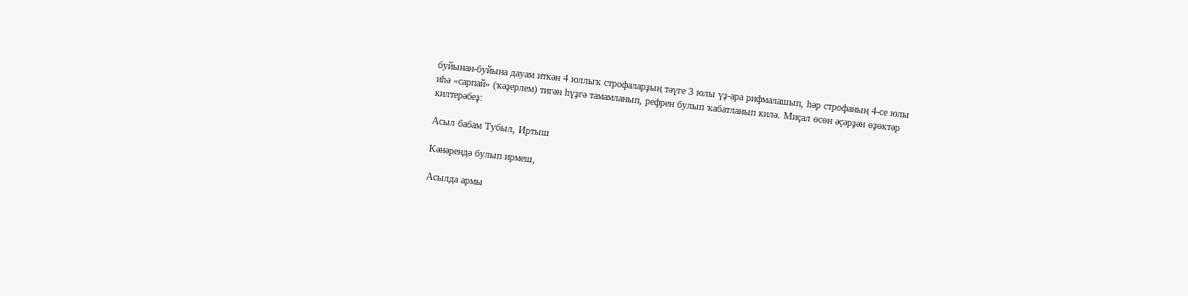буйынан-буйына дауам иткән 4 юллыҡ строфаларҙың тәүге 3 юлы үҙ-ара рифмалашып, һәр строфаның 4-се юлы иһә «сарпай» (ҡәҙерлем) тигән һүҙгә тамамланып, рефрен булып ҡабатланып килә. Миҫал өсөн әҫәрҙән өҙөктәр килтерәбеҙ:

Асыл бабам Тубыл, Иртыш

Кәнәрендә булып ирмеш,

Асылда армы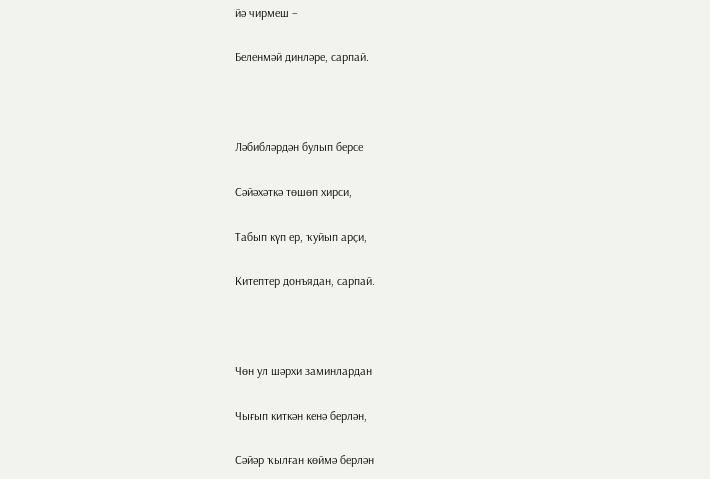йә чирмеш –

Беленмәй динләре, сарпай.



Ләбибләрдән булып берсе

Сәйәхәткә төшөп хирси,

Табып күп ер, ҡуйып арҫи,

Китептер донъядан, сарпай.



Чөн ул шәрхи заминлардан

Чығып киткән кенә берлән,

Сәйәр ҡылған көймә берлән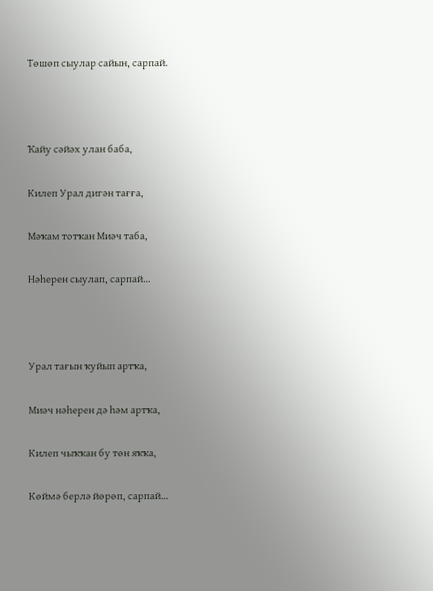Төшөп сыулар сайын, сарпай.



Ҡайу сәйәх улан баба,

Килеп Урал дигән тағға,

Мәҡам тотҡан Миәч таба,

Нәһерен сыулап, сарпай…



Урал тағын ҡуйып артҡа,

Миәч нәһерен дә һәм артҡа,

Килеп чыҡҡан бу төн яҡҡа,

Көймә берлә йөрөп, сарпай…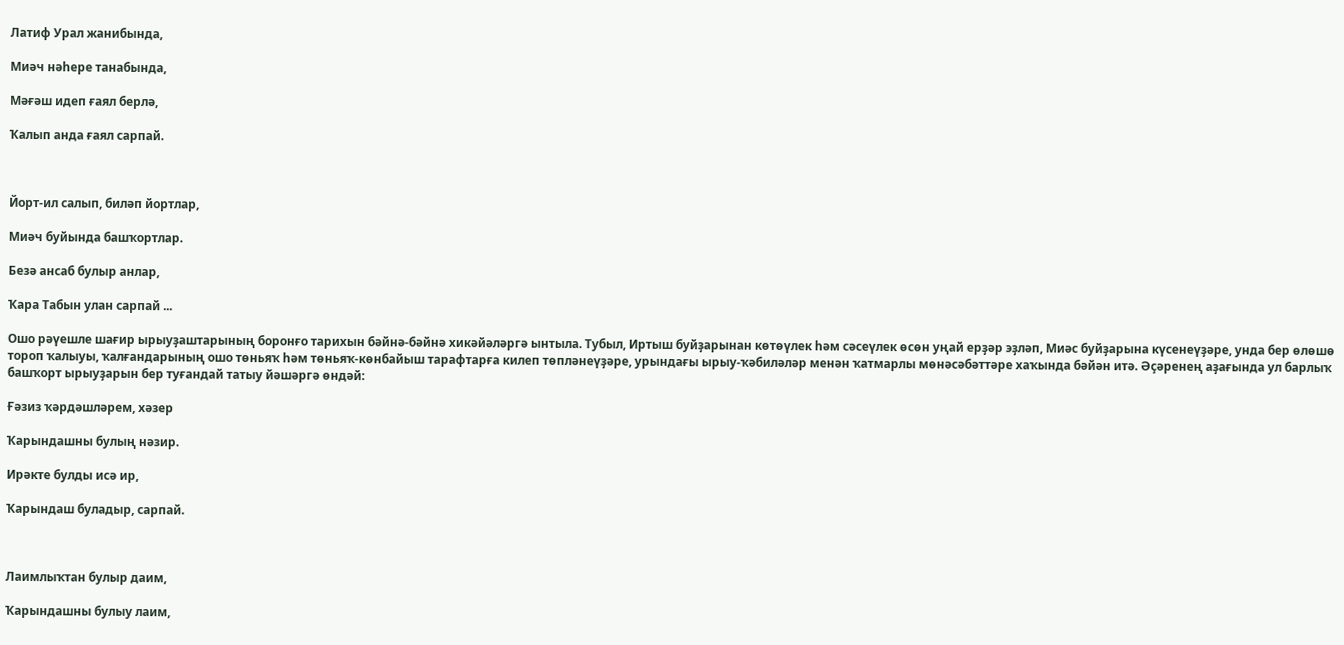Латиф Урал жанибында,

Миәч нәһере танабында,

Мәғәш идеп ғаял берлә,

Ҡалып анда ғаял сарпай.



Йорт-ил салып, биләп йортлар,

Миәч буйында башҡортлар.

Безә ансаб булыр анлар,

Ҡара Табын улан сарпай ...

Ошо рәүешле шағир ырыуҙаштарының боронғо тарихын бәйнә-бәйнә хикәйәләргә ынтыла. Тубыл, Иртыш буйҙарынан көтөүлек һәм сәсеүлек өсөн уңай ерҙәр эҙләп, Миәс буйҙарына күсенеүҙәре, унда бер өлөшө тороп ҡалыуы, ҡалғандарының ошо төньяҡ һәм төньяҡ-көнбайыш тарафтарға килеп төпләнеүҙәре, урындағы ырыу-ҡәбиләләр менән ҡатмарлы мөнәсәбәттәре хаҡында бәйән итә. Әҫәренең аҙағында ул барлыҡ башҡорт ырыуҙарын бер туғандай татыу йәшәргә өндәй:

Ғәзиз ҡәрдәшләрем, хәзер

Ҡарындашны булың нәзир.

Ирәкте булды исә ир,

Ҡарындаш буладыр, сарпай.



Лаимлыҡтан булыр даим,

Ҡарындашны булыу лаим,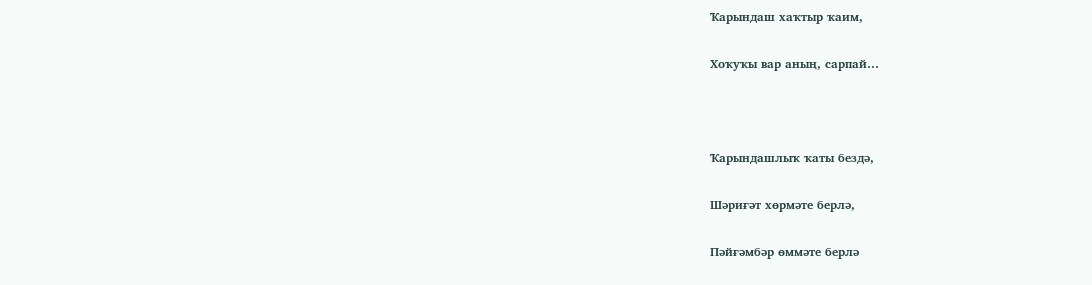Ҡарындаш хаҡтыр ҡаим,

Хоҡуҡы вар аның, сарпай…



Ҡарындашлыҡ ҡаты бездә,

Шәриғәт хөрмәте берлә,

Пәйғәмбәр өммәте берлә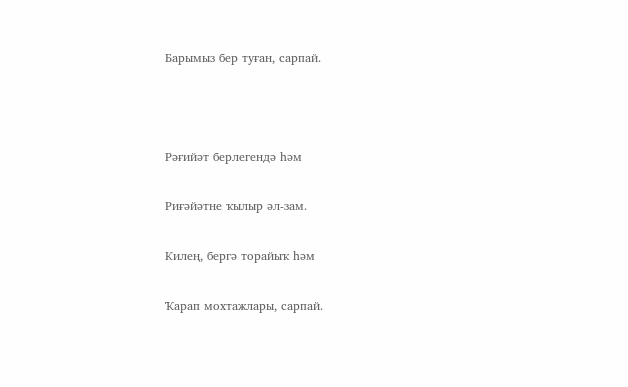Барымыз бер туған, сарпай.



Рәғийәт берлегендә һәм

Риғәйәтне ҡылыр әл-зам.

Килең, бергә торайыҡ һәм

Ҡарап мохтажлары, сарпай.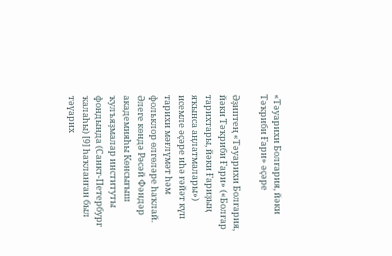«Тәуарихи Болғария, йәки Тәҡриби Ғари» әҫәре

Әҙиптең «Тәуарихи Болғария, йәки Тәҡриби Ғари» («Болғар тарихтары, йәки Ғариҙың яҡынса аңлатмалары») исемле әҫәре иһә ғәйәт күп тарихи мәғлүмәт һәм фольклор өлгөләре һаҡлай. Әлеге көндә Рәсәй Фәндәр академияһы Көнсығыш ҡулъяҙмалар институты фондында (Санкт-Петербург ҡалаһы) [9] һаҡланған был тәүарих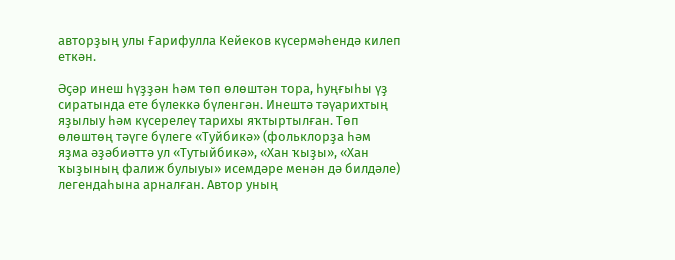авторҙың улы Ғарифулла Кейеков күсермәһендә килеп еткән.

Әҫәр инеш һүҙҙән һәм төп өлөштән тора, һуңғыһы үҙ сиратында ете бүлеккә бүленгән. Инештә тәүарихтың яҙылыу һәм күсерелеү тарихы яҡтыртылған. Төп өлөштөң тәүге бүлеге «Туйбикә» (фольклорҙа һәм яҙма әҙәбиәттә ул «Тутыйбикә», «Хан ҡыҙы», «Хан ҡыҙының фалиж булыуы» исемдәре менән дә билдәле) легендаһына арналған. Автор уның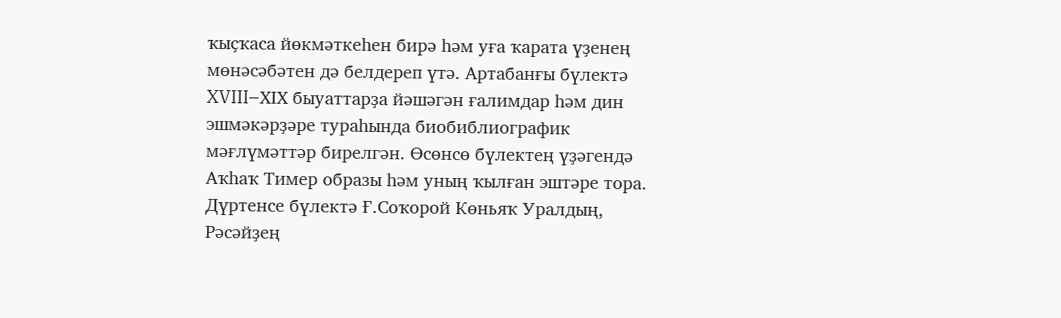ҡыҫҡаса йөкмәткеһен бирә һәм уға ҡарата үҙенең мөнәсәбәтен дә белдереп үтә. Артабанғы бүлектә XVIII–ХIХ быуаттарҙа йәшәгән ғалимдар һәм дин эшмәкәрҙәре тураһында биобиблиографик мәғлүмәттәр бирелгән. Өсөнсө бүлектең үҙәгендә Аҡһаҡ Тимер образы һәм уның ҡылған эштәре тора. Дүртенсе бүлектә Ғ.Соҡорой Көньяҡ Уралдың, Рәсәйҙең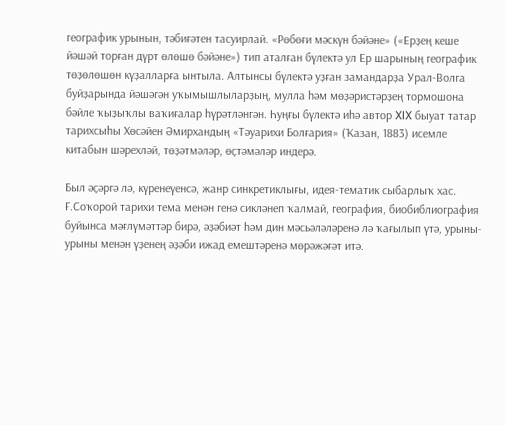географик урынын, тәбиғәтен тасуирлай. «Рөбөғи мәскүн бәйәне» («Ерҙең кеше йәшәй торған дүрт өлөшө бәйәне») тип аталған бүлектә ул Ер шарының географик төҙөлөшөн күҙалларға ынтыла. Алтынсы бүлектә уҙған замандарҙа Урал-Волга буйҙарында йәшәгән уҡымышлыларҙың, мулла һәм мөҙәристәрҙең тормошона бәйле ҡыҙыҡлы ваҡиғалар һүрәтләнгән. Һуңғы бүлектә иһә автор XIX быуат татар тарихсыһы Хөсәйен Әмирхандың «Тәуарихи Болғария» (Ҡазан, 1883) исемле китабын шәрехләй, төҙәтмәләр, өҫтәмәләр индерә.

Был әҫәргә лә, күренеүенсә, жанр синкретиклығы, идея-тематик сыбарлыҡ хас. Ғ.Соҡорой тарихи тема менән генә сикләнеп ҡалмай, география, биобиблиография буйынса мәғлүмәттәр бирә, әҙәбиәт һәм дин мәсьәләләренә лә ҡағылып үтә, урыны-урыны менән үҙенең әҙәби ижад емештәренә мөрәжәғәт итә.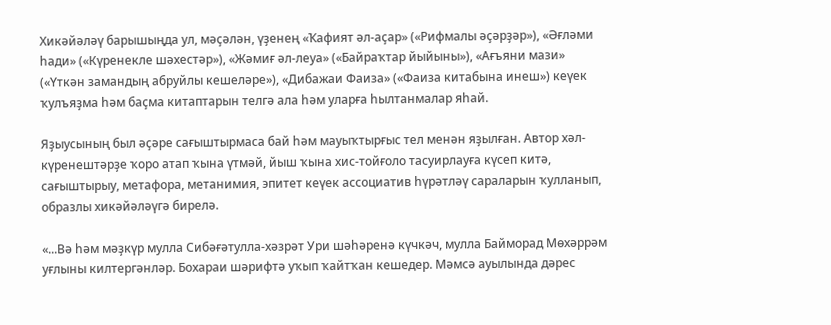Хикәйәләү барышыңда ул, мәҫәлән, үҙенең «Ҡафият әл-аҫар» («Рифмалы әҫәрҙәр»), «Әғләми һади» («Күренекле шәхестәр»), «Жәмиғ әл-леуа» («Байраҡтар йыйыны»), «Ағъяни мази» («Үткән замандың абруйлы кешеләре»), «Дибажаи Фаиза» («Фаиза китабына инеш») кеүек ҡулъяҙма һәм баҫма китаптарын телгә ала һәм уларға һылтанмалар яһай.

Яҙыусының был әҫәре сағыштырмаса бай һәм мауыҡтырғыс тел менән яҙылған. Автор хәл-күренештәрҙе ҡоро атап ҡына үтмәй, йыш ҡына хис-тойғоло тасуирлауға күсеп китә, сағыштырыу, метафора, метанимия, эпитет кеүек ассоциатив һүрәтләү сараларын ҡулланып, образлы хикәйәләүгә бирелә.

«...Вә һәм мәҙкүр мулла Сибәғәтулла-хәзрәт Ури шәһәренә күчкәч, мулла Байморад Мөхәррәм уғлыны килтергәнләр. Бохараи шәрифтә уҡып ҡайтҡан кешедер. Мәмсә ауылында дәрес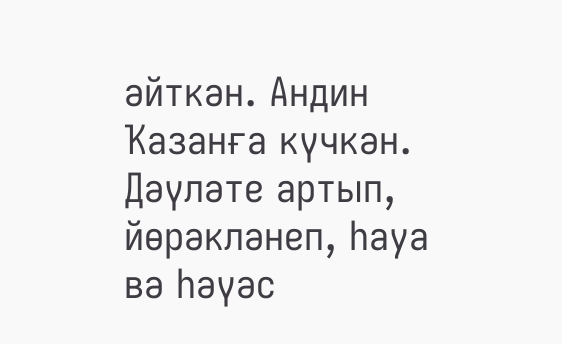әйткән. Андин Ҡазанға күчкән. Дәүләте артып, йөрәкләнеп, һауа вә һәүәс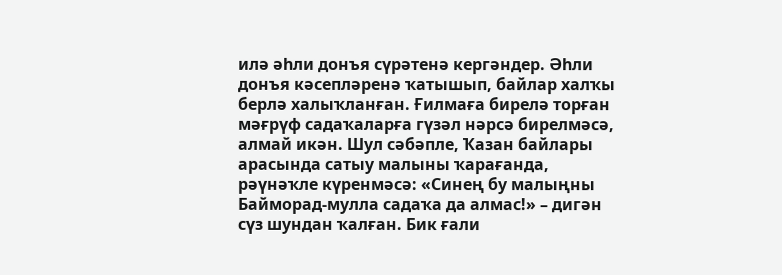илә әһли донъя сүрәтенә кергәндер. Әһли донъя кәсепләренә ҡатышып, байлар халҡы берлә халыҡланған. Ғилмаға бирелә торған мәғрүф садаҡаларға гүзәл нәрсә бирелмәсә, алмай икән. Шул сәбәпле, Ҡазан байлары арасында сатыу малыны ҡарағанда, рәүнәҡле күренмәсә: «Синең бу малыңны Байморад-мулла садаҡа да алмас!» – дигән сүз шундан ҡалған. Бик ғали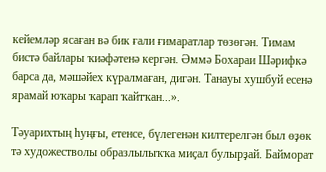кейемләр ясаған вә бик ғали ғимаратлар төзөгән. Тимам бистә байлары ҡиәфәтенә кергән. Әммә Бохараи Шәрифкә барса да, мәшәйех күралмаған, дигән. Танауы хушбуй есенә ярамай юҡары ҡарап ҡайтҡан...».

Тәуарихтың һуңғы, етенсе, бүлегенән килтерелгән был өҙөк тә художестволы образлылыҡҡа миҫал булырҙай. Байморат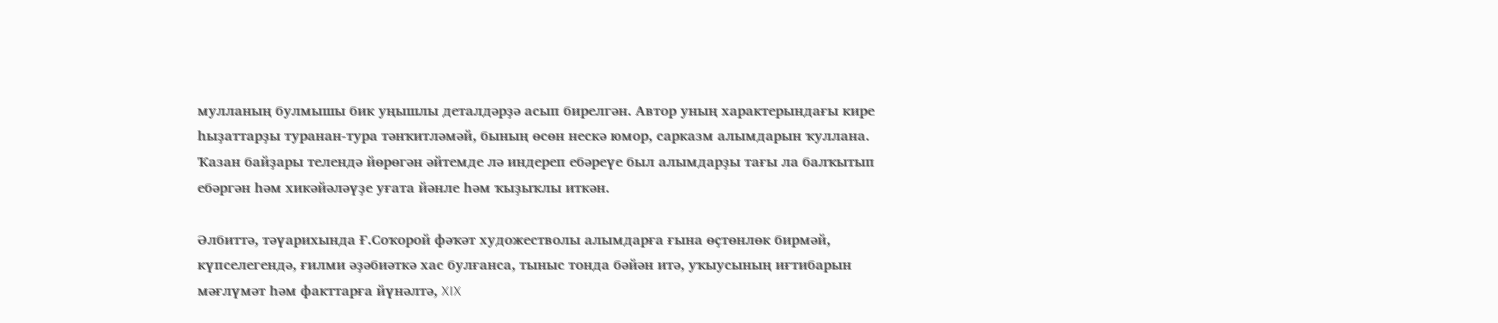мулланың булмышы бик уңышлы деталдәрҙә асып бирелгән. Автор уның характерындағы кире һыҙаттарҙы туранан-тура тәнҡитләмәй, бының өсөн нескә юмор, сарказм алымдарын ҡуллана. Ҡазан байҙары телендә йөрөгән әйтемде лә индереп ебәреүе был алымдарҙы тағы ла балҡытып ебәргән һәм хикәйәләүҙе уғата йәнле һәм ҡыҙыҡлы иткән.

Әлбиттә, тәүарихында Ғ.Соҡорой фәҡәт художестволы алымдарға ғына өҫтөнлөк бирмәй, күпселегендә, ғилми әҙәбиәткә хас булғанса, тыныс тонда бәйән итә, уҡыусының иғтибарын мәғлүмәт һәм факттарға йүнәлтә, XIX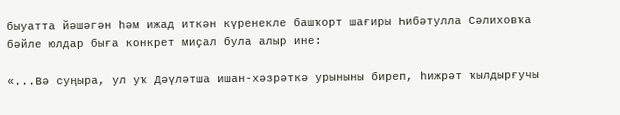быуатта йәшәгән һәм ижад иткән күренекле башҡорт шағиры Һибәтулла Сәлиховҡа бәйле юлдар быға конкрет миҫал була алыр ине:

«...Вә суңыра, ул уҡ Дәүләтша ишан-хәзрәткә урыныны биреп, һижрәт ҡылдырғучы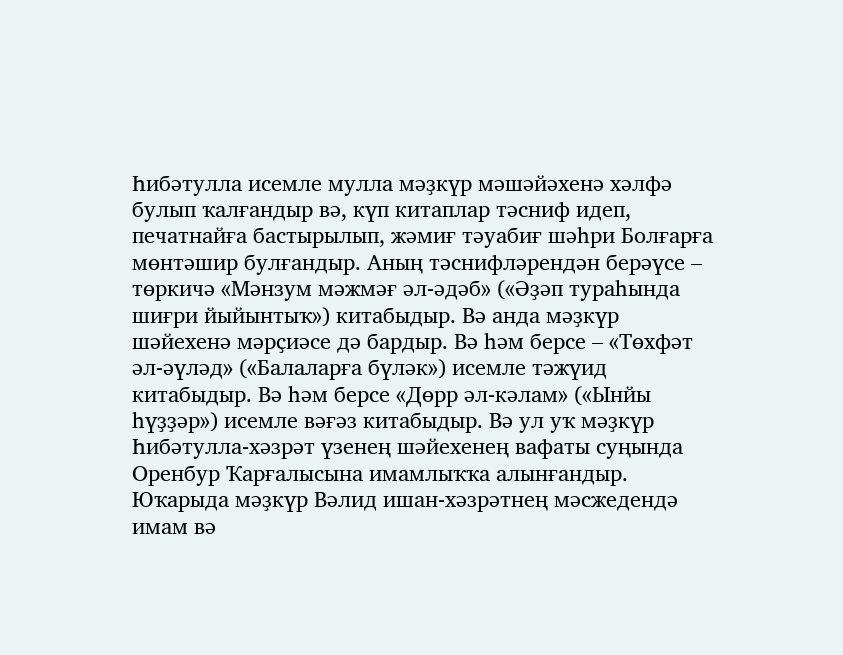Һибәтулла исемле мулла мәҙкүр мәшәйәхенә хәлфә булып ҡалғандыр вә, күп китаплар тәсниф идеп, печатнайға бастырылып, жәмиғ тәуабиғ шәһри Болғарға мөнтәшир булғандыр. Аның тәснифләрендән берәүсе – төркичә «Мәнзум мәжмәғ әл-әдәб» («Әҙәп тураһында шиғри йыйынтыҡ») китабыдыр. Вә анда мәҙкүр шәйехенә мәрҫиәсе дә бардыр. Вә һәм берсе – «Төхфәт әл-әүләд» («Балаларға бүләк») исемле тәжүид китабыдыр. Вә һәм берсе «Дөрр әл-кәлам» («Ынйы һүҙҙәр») исемле вәғәз китабыдыр. Вә ул уҡ мәҙкүр Һибәтулла-хәзрәт үзенең шәйехенең вафаты суңында Оренбур Ҡарғалысына имамлыҡҡа алынғандыр. Юҡарыда мәҙкүр Вәлид ишан-хәзрәтнең мәсжедендә имам вә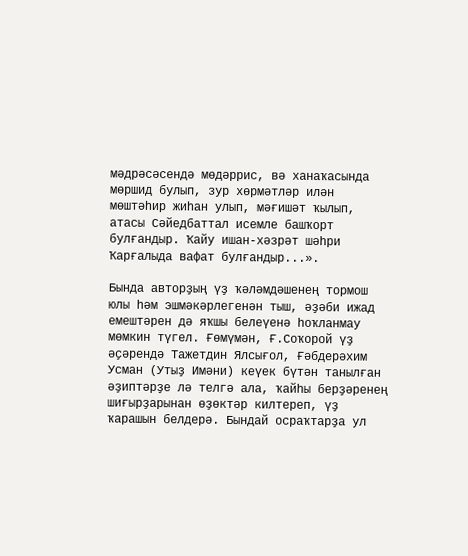мәдрәсәсендә мөдәррис, вә ханаҡасында мөршид булып, зур хөрмәтләр илән мөштәһир жиһан улып, мәғишәт ҡылып, атасы Сәйедбаттал исемле башҡорт булғандыр. Ҡайу ишан-хәзрәт шәһри Ҡарғалыда вафат булғандыр...».

Бында авторҙың үҙ ҡәләмдәшенең тормош юлы һәм эшмәкәрлегенән тыш, әҙәби ижад емештәрен дә яҡшы белеүенә һоҡланмау мөмкин түгел. Ғөмүмән, Ғ.Соҡорой үҙ әҫәрендә Тажетдин Ялсығол, Ғәбдерәхим Усман (Утыҙ Имәни) кеүек бүтән танылған әҙиптәрҙе лә телгә ала, ҡайһы берҙәренең шиғырҙарынан өҙөктәр килтереп, үҙ ҡарашын белдерә. Бындай осраҡтарҙа ул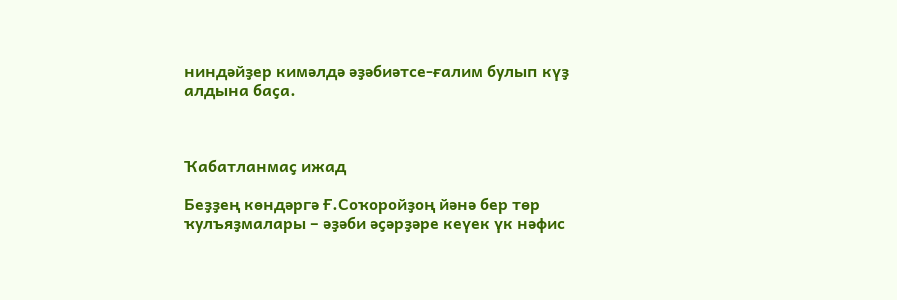ниндәйҙер кимәлдә әҙәбиәтсе-ғалим булып күҙ алдына баҫа.



Ҡабатланмаҫ ижад

Беҙҙең көндәргә Ғ.Соҡоройҙоң йәнә бер төр ҡулъяҙмалары – әҙәби әҫәрҙәре кеүек үк нәфис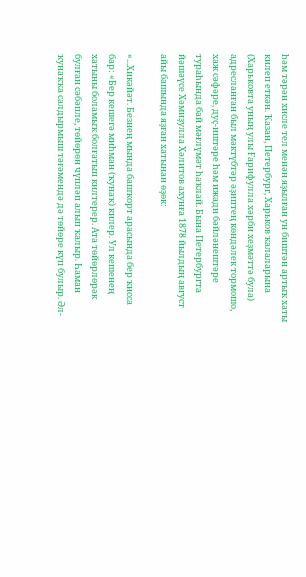һәм тәрән хисле тел менән яҙылған ун биштән артыҡ хаты килеп еткән. Ҡазан, Петербург, Харьков ҡалаларына (Харьковта уның улы Ғарифулла хәрби хеҙмәттә була) адресланған был мәктүбтәр әҙиптең көндәлек тормошо, хаж сәфәре, дуҫ-иштәре һәм ижади бәйләнештәре тураһында бай мәғлүмәт һаҡлай. Бына Петербургта йәшәүсе Хәмиҙулла Хәлитов ахунға 1878 йылдың август айы башында яҙған хатынан өҙөк:

«...Хикәйәт. Безнең мында башҡорт арасында бер ҡисса бар: «Бер кешегә миһман (ҡунаҡ) килер. Ул кешенең хатыны боламыҡ болғатып килтерер. Ата төйөрлөрәк булған сәбәпле, төйөрөн чүпләп алып ҡалыр. Һаман ҡунаҡҡа салдырмыш тәғәмендә дә төйөре күп булыр. Әл-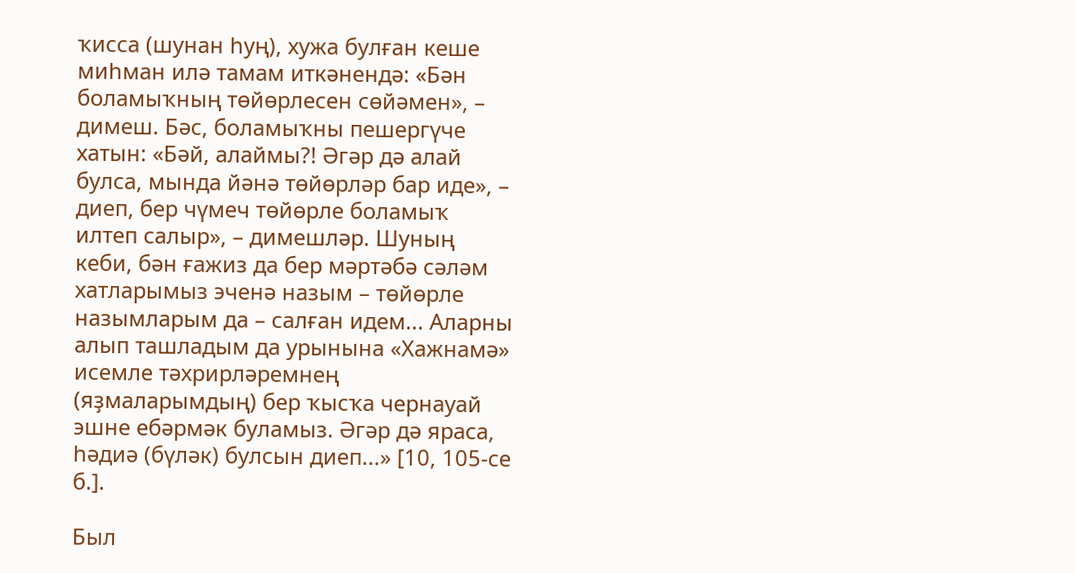ҡисса (шунан һуң), хужа булған кеше миһман илә тамам иткәнендә: «Бән боламыҡның төйөрлесен сөйәмен», – димеш. Бәс, боламыҡны пешергүче хатын: «Бәй, алаймы?! Әгәр дә алай булса, мында йәнә төйөрләр бар иде», – диеп, бер чүмеч төйөрле боламыҡ илтеп салыр», – димешләр. Шуның кеби, бән ғажиз да бер мәртәбә сәләм хатларымыз эченә назым – төйөрле назымларым да – салған идем... Аларны алып ташладым да урынына «Хажнамә» исемле тәхрирләремнең (яҙмаларымдың) бер ҡысҡа чернауай эшне ебәрмәк буламыз. Әгәр дә яраса, һәдиә (бүләк) булсын диеп...» [10, 105-се б.].

Был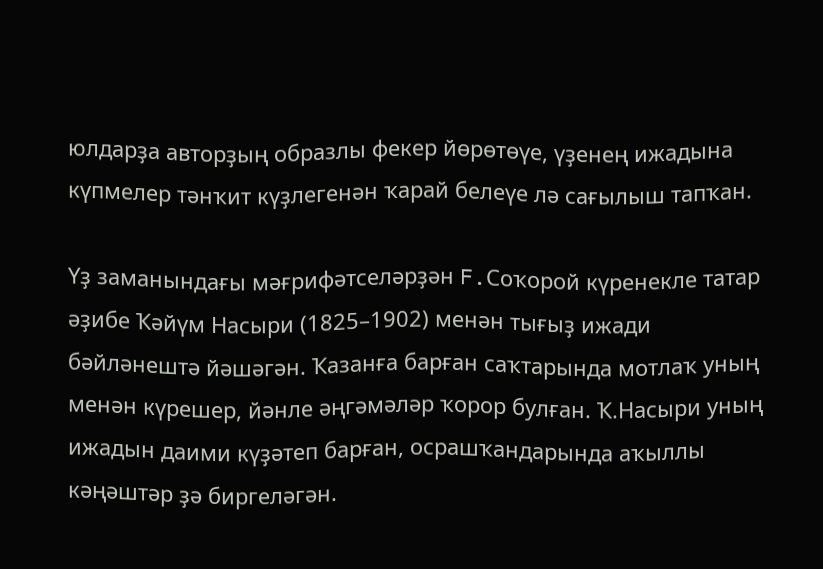юлдарҙа авторҙың образлы фекер йөрөтөүе, үҙенең ижадына күпмелер тәнҡит күҙлегенән ҡарай белеүе лә сағылыш тапҡан.

Үҙ заманындағы мәғрифәтселәрҙән F.Соҡорой күренекле татар әҙибе Ҡәйүм Насыри (1825–1902) менән тығыҙ ижади бәйләнештә йәшәгән. Ҡазанға барған саҡтарында мотлаҡ уның менән күрешер, йәнле әңгәмәләр ҡорор булған. Ҡ.Насыри уның ижадын даими күҙәтеп барған, осрашҡандарында аҡыллы кәңәштәр ҙә биргеләгән.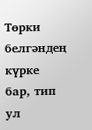Төрки белгәндең күрке бар, тип ул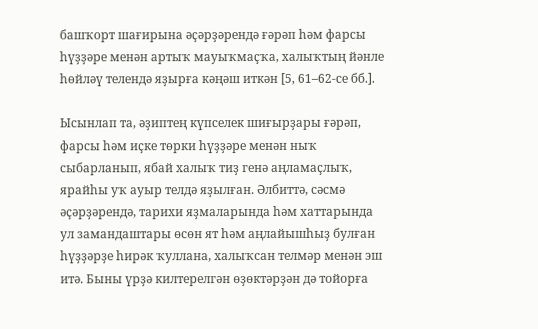башҡорт шағирына әҫәрҙәрендә ғәрәп һәм фарсы һүҙҙәре менән артыҡ мауыҡмаҫҡа, халыҡтың йәнле һөйләү телендә яҙырға кәңәш иткән [5, 61–62-се бб.].

Ысынлап та, әҙиптең күпселек шиғырҙары ғәрәп, фарсы һәм иҫке төрки һүҙҙәре менән ныҡ сыбарланып, ябай халыҡ тиҙ генә аңламаҫлыҡ, ярайһы уҡ ауыр телдә яҙылған. Әлбиттә, сәсмә әҫәрҙәрендә, тарихи яҙмаларында һәм хаттарында ул замандаштары өсөн ят һәм аңлайышһыҙ булған һүҙҙәрҙе һирәк ҡуллана, халыҡсан телмәр менән эш итә. Быны үрҙә килтерелгән өҙөктәрҙән дә тойорға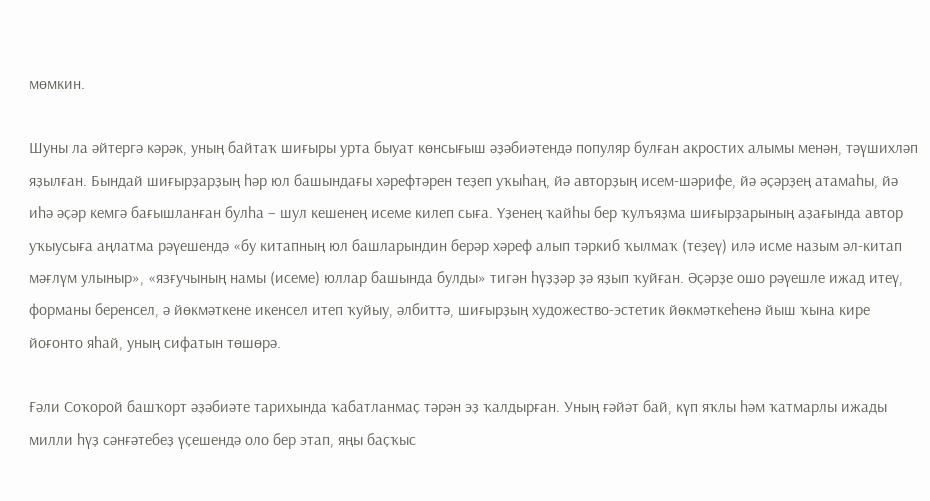мөмкин.

Шуны ла әйтергә кәрәк, уның байтаҡ шиғыры урта быуат көнсығыш әҙәбиәтендә популяр булған акростих алымы менән, тәүшихләп яҙылған. Бындай шиғырҙарҙың һәр юл башындағы хәрефтәрен теҙеп уҡыһаң, йә авторҙың исем-шәрифе, йә әҫәрҙең атамаһы, йә иһә әҫәр кемгә бағышланған булһа – шул кешенең исеме килеп сыға. Үҙенең ҡайһы бер ҡулъяҙма шиғырҙарының аҙағында автор уҡыусыға аңлатма рәүешендә «бу китапның юл башларындин берәр хәреф алып тәркиб ҡылмаҡ (теҙеү) илә исме назым әл-китап мәғлүм улыныр», «язғучының намы (исеме) юллар башында булды» тигән һүҙҙәр ҙә яҙып ҡуйған. Әҫәрҙе ошо рәүешле ижад итеү, форманы беренсел, ә йөкмәткене икенсел итеп ҡуйыу, әлбиттә, шиғырҙың художество-эстетик йөкмәткеһенә йыш ҡына кире йоғонто яһай, уның сифатын төшөрә.

Ғәли Соҡорой башҡорт әҙәбиәте тарихында ҡабатланмаҫ тәрән эҙ ҡалдырған. Уның ғәйәт бай, күп яҡлы һәм ҡатмарлы ижады милли һүҙ сәнғәтебеҙ үҫешендә оло бер этап, яңы баҫҡыс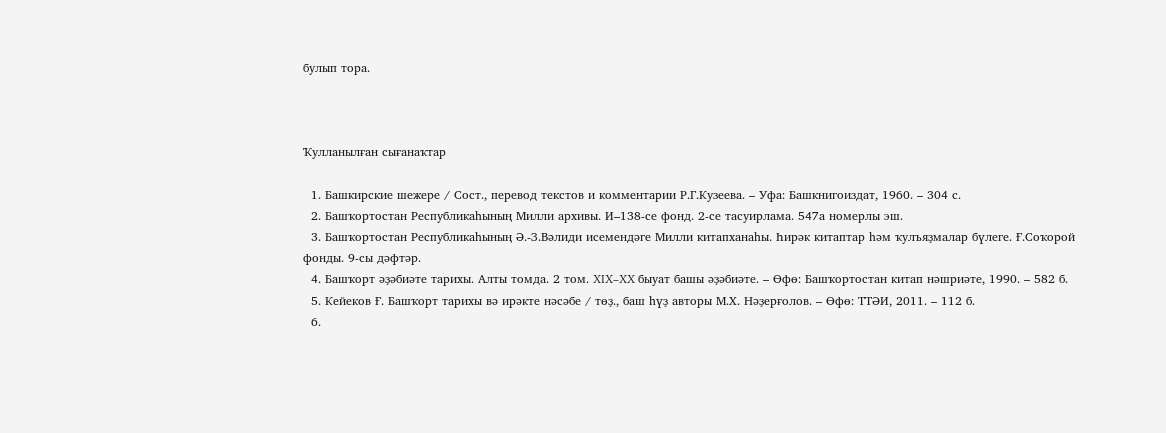булып тора.



Ҡулланылған сығанаҡтар

  1. Башкирские шежере / Сост., перевод текстов и комментарии Р.Г.Кузеева. – Уфа: Башкнигоиздат, 1960. – 304 с.
  2. Башҡортостан Республикаһының Милли архивы. И–138-се фонд. 2-се тасуирлама. 547а номерлы эш.
  3. Башҡортостан Республикаһының Ә.-З.Вәлиди исемендәге Милли китапханаһы. Һирәк китаптар һәм ҡулъяҙмалар бүлеге. Ғ.Соҡорой фонды. 9-сы дәфтәр.
  4. Башҡорт әҙәбиәте тарихы. Алты томда. 2 том. XIX–XX быуат башы әҙәбиәте. – Өфө: Башҡортостан китап нәшриәте, 1990. – 582 б.
  5. Кейеков Ғ. Башҡорт тарихы вә ирәкте нәсәбе / төҙ., баш һүҙ авторы М.Х. Нәҙерғолов. – Өфө: ТТӘИ, 2011. – 112 б.
  6.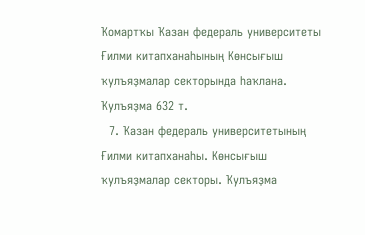Ҡомартҡы Ҡазан федераль университеты Ғилми китапханаһының Көнсығыш ҡулъяҙмалар секторында һаҡлана. Ҡулъяҙма 632 т.
  7. Ҡазан федераль университетының Ғилми китапханаһы. Көнсығыш ҡулъяҙмалар секторы. Ҡулъяҙма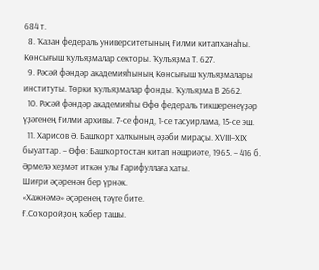684 т.
  8. Ҡазан федераль университетының Ғилми китапханаһы. Көнсығыш ҡулъяҙмалар секторы. Ҡулъяҙма Т. 627.
  9. Рәсәй фәндәр академияһының Көнсығыш ҡулъяҙмалары институты. Төрки ҡулъяҙмалар фонды. Ҡулъяҙма В 2662.
  10. Рәсәй фәндәр академияһы Өфө федераль тикшеренеүҙәр үҙәгенең Ғилми архивы. 7-се фонд, 1-се тасуирлама, 15-се эш.
  11. Харисов Ә. Башҡорт халҡының әҙәби мираҫы. XVIII–XIX быуаттар. – Өфө: Башҡортостан китап нәшриәте, 1965. – 416 б.
Әрмелә хеҙмәт иткән улы Ғарифуллаға хаты.
Шиғри әҫәренән бер үрнәк.
«Хажнәмә» әҫәренең тәүге бите.
Ғ.Соҡоройҙоң ҡәбер ташы.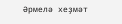Әрмелә хеҙмәт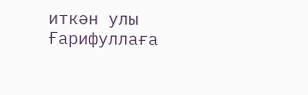иткән улы Ғарифуллаға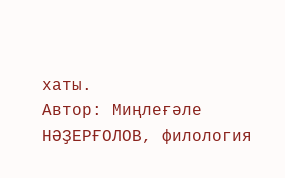хаты.
Автор: Миңлеғәле НӘҘЕРҒОЛОВ, филология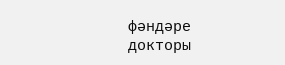фәндәре докторы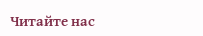Читайте нас